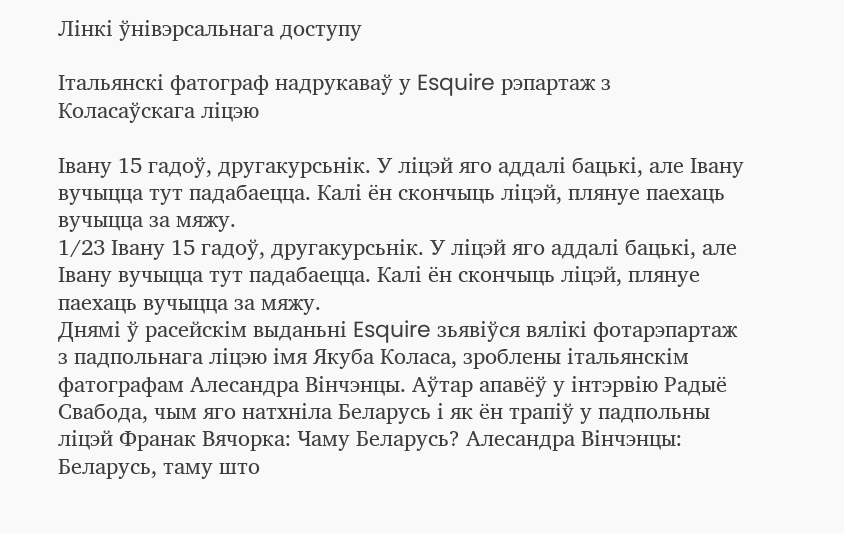Лінкі ўнівэрсальнага доступу

Італьянскі фатограф надрукаваў у Esquire рэпартаж з Коласаўскага ліцэю

Івану 15 гадоў, другакурсьнік. У ліцэй яго аддалі бацькі, але Івану вучыцца тут падабаецца. Калі ён скончыць ліцэй, плянуе паехаць вучыцца за мяжу.
1/23 Івану 15 гадоў, другакурсьнік. У ліцэй яго аддалі бацькі, але Івану вучыцца тут падабаецца. Калі ён скончыць ліцэй, плянуе паехаць вучыцца за мяжу.
Днямі ў расейскім выданьні Esquire зьявіўся вялікі фотарэпартаж з падпольнага ліцэю імя Якуба Коласа, зроблены італьянскім фатографам Алесандра Вінчэнцы. Аўтар апавёў у інтэрвію Радыё Свабода, чым яго натхніла Беларусь і як ён трапіў у падпольны ліцэй Франак Вячорка: Чаму Беларусь? Алесандра Вінчэнцы: Беларусь, таму што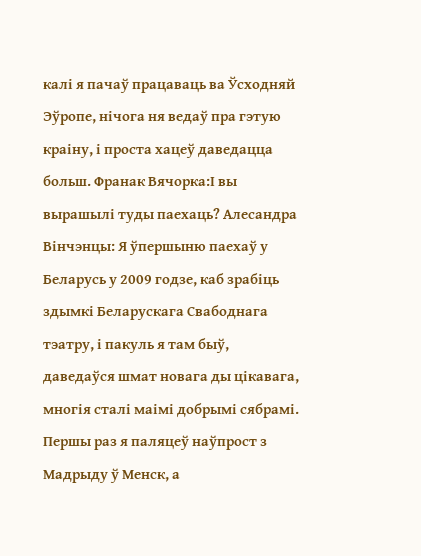калі я пачаў працаваць ва Ўсходняй Эўропе, нічога ня ведаў пра гэтую краіну, і проста хацеў даведацца больш. Франак Вячорка:І вы вырашылі туды паехаць? Алесандра Вінчэнцы: Я ўпершыню паехаў у Беларусь у 2009 годзе, каб зрабіць здымкі Беларускага Свабоднага тэатру, і пакуль я там быў, даведаўся шмат новага ды цікавага, многія сталі маімі добрымі сябрамі. Першы раз я паляцеў наўпрост з Мадрыду ў Менск, а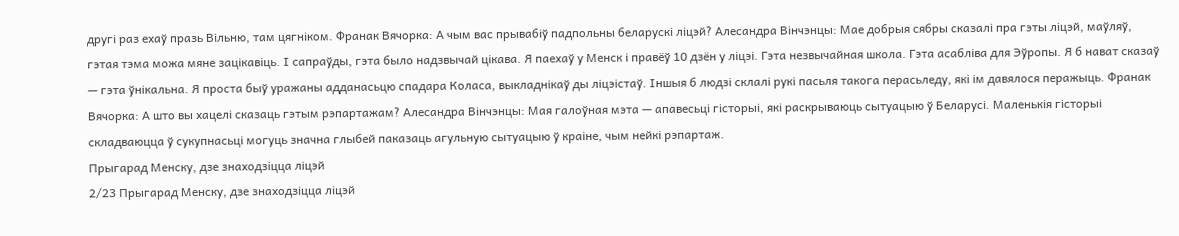другі раз ехаў празь Вільню, там цягніком. Франак Вячорка: А чым вас прывабіў падпольны беларускі ліцэй? Алесандра Вінчэнцы: Мае добрыя сябры сказалі пра гэты ліцэй, маўляў, гэтая тэма можа мяне зацікавіць. І сапраўды, гэта было надзвычай цікава. Я паехаў у Менск і правёў 10 дзён у ліцэі. Гэта незвычайная школа. Гэта асабліва для Эўропы. Я б нават сказаў — гэта ўнікальна. Я проста быў уражаны адданасьцю спадара Коласа, выкладнікаў ды ліцэістаў. Іншыя б людзі склалі рукі пасьля такога перасьледу, які ім давялося перажыць. Франак Вячорка: А што вы хацелі сказаць гэтым рэпартажам? Алесандра Вінчэнцы: Мая галоўная мэта — апавесьці гісторыі, які раскрываюць сытуацыю ў Беларусі. Маленькія гісторыі складваюцца ў сукупнасьці могуць значна глыбей паказаць агульную сытуацыю ў краіне, чым нейкі рэпартаж.
Прыгарад Менску, дзе знаходзіцца ліцэй
2/23 Прыгарад Менску, дзе знаходзіцца ліцэй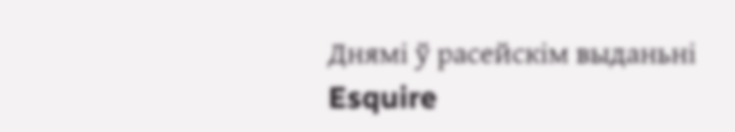Днямі ў расейскім выданьні Esquire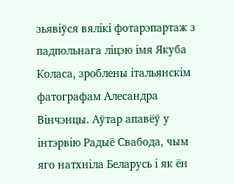зьявіўся вялікі фотарэпартаж з падпольнага ліцэю імя Якуба Коласа, зроблены італьянскім фатографам Алесандра Вінчэнцы. Аўтар апавёў у інтэрвію Радыё Свабода, чым яго натхніла Беларусь і як ён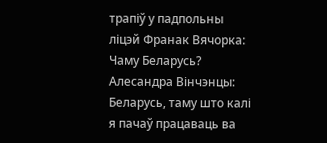трапіў у падпольны ліцэй Франак Вячорка: Чаму Беларусь? Алесандра Вінчэнцы: Беларусь, таму што калі я пачаў працаваць ва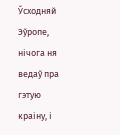Ўсходняй Эўропе, нічога ня ведаў пра гэтую краіну, і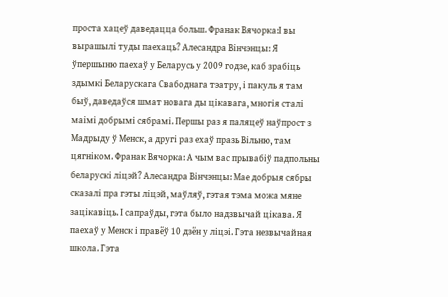проста хацеў даведацца больш. Франак Вячорка:І вы вырашылі туды паехаць? Алесандра Вінчэнцы: Я ўпершыню паехаў у Беларусь у 2009 годзе, каб зрабіць здымкі Беларускага Свабоднага тэатру, і пакуль я там быў, даведаўся шмат новага ды цікавага, многія сталі маімі добрымі сябрамі. Першы раз я паляцеў наўпрост з Мадрыду ў Менск, а другі раз ехаў празь Вільню, там цягніком. Франак Вячорка: А чым вас прывабіў падпольны беларускі ліцэй? Алесандра Вінчэнцы: Мае добрыя сябры сказалі пра гэты ліцэй, маўляў, гэтая тэма можа мяне зацікавіць. І сапраўды, гэта было надзвычай цікава. Я паехаў у Менск і правёў 10 дзён у ліцэі. Гэта незвычайная школа. Гэта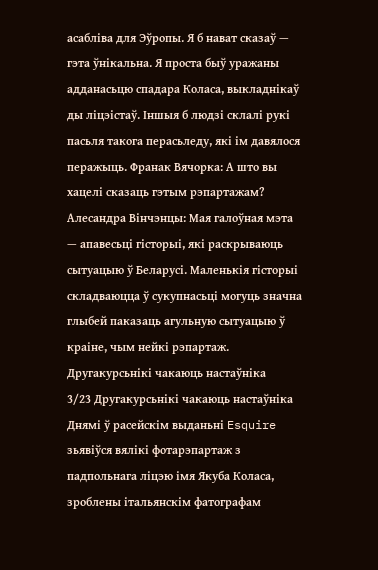асабліва для Эўропы. Я б нават сказаў — гэта ўнікальна. Я проста быў уражаны адданасьцю спадара Коласа, выкладнікаў ды ліцэістаў. Іншыя б людзі склалі рукі пасьля такога перасьледу, які ім давялося перажыць. Франак Вячорка: А што вы хацелі сказаць гэтым рэпартажам? Алесандра Вінчэнцы: Мая галоўная мэта — апавесьці гісторыі, які раскрываюць сытуацыю ў Беларусі. Маленькія гісторыі складваюцца ў сукупнасьці могуць значна глыбей паказаць агульную сытуацыю ў краіне, чым нейкі рэпартаж.
Другакурсьнікі чакаюць настаўніка
3/23 Другакурсьнікі чакаюць настаўніка
Днямі ў расейскім выданьні Esquire зьявіўся вялікі фотарэпартаж з падпольнага ліцэю імя Якуба Коласа, зроблены італьянскім фатографам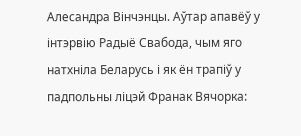Алесандра Вінчэнцы. Аўтар апавёў у інтэрвію Радыё Свабода, чым яго натхніла Беларусь і як ён трапіў у падпольны ліцэй Франак Вячорка: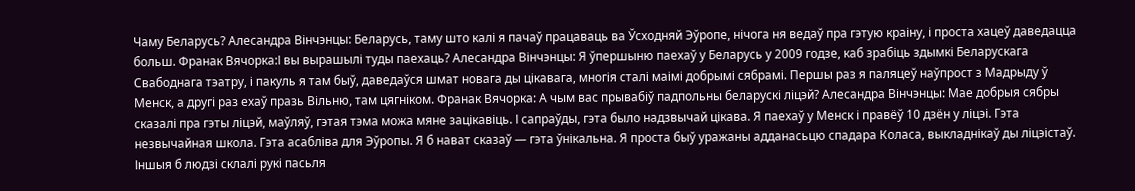Чаму Беларусь? Алесандра Вінчэнцы: Беларусь, таму што калі я пачаў працаваць ва Ўсходняй Эўропе, нічога ня ведаў пра гэтую краіну, і проста хацеў даведацца больш. Франак Вячорка:І вы вырашылі туды паехаць? Алесандра Вінчэнцы: Я ўпершыню паехаў у Беларусь у 2009 годзе, каб зрабіць здымкі Беларускага Свабоднага тэатру, і пакуль я там быў, даведаўся шмат новага ды цікавага, многія сталі маімі добрымі сябрамі. Першы раз я паляцеў наўпрост з Мадрыду ў Менск, а другі раз ехаў празь Вільню, там цягніком. Франак Вячорка: А чым вас прывабіў падпольны беларускі ліцэй? Алесандра Вінчэнцы: Мае добрыя сябры сказалі пра гэты ліцэй, маўляў, гэтая тэма можа мяне зацікавіць. І сапраўды, гэта было надзвычай цікава. Я паехаў у Менск і правёў 10 дзён у ліцэі. Гэта незвычайная школа. Гэта асабліва для Эўропы. Я б нават сказаў — гэта ўнікальна. Я проста быў уражаны адданасьцю спадара Коласа, выкладнікаў ды ліцэістаў. Іншыя б людзі склалі рукі пасьля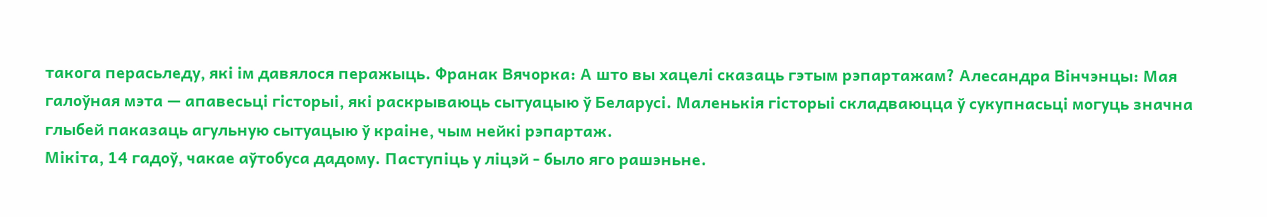такога перасьледу, які ім давялося перажыць. Франак Вячорка: А што вы хацелі сказаць гэтым рэпартажам? Алесандра Вінчэнцы: Мая галоўная мэта — апавесьці гісторыі, які раскрываюць сытуацыю ў Беларусі. Маленькія гісторыі складваюцца ў сукупнасьці могуць значна глыбей паказаць агульную сытуацыю ў краіне, чым нейкі рэпартаж.
Мікіта, 14 гадоў, чакае аўтобуса дадому. Паступіць у ліцэй - было яго рашэньне.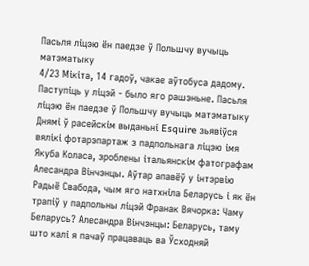Пасьля ліцэю ён паедзе ў Польшчу вучыць матэматыку
4/23 Мікіта, 14 гадоў, чакае аўтобуса дадому. Паступіць у ліцэй - было яго рашэньне. Пасьля ліцэю ён паедзе ў Польшчу вучыць матэматыку
Днямі ў расейскім выданьні Esquire зьявіўся вялікі фотарэпартаж з падпольнага ліцэю імя Якуба Коласа, зроблены італьянскім фатографам Алесандра Вінчэнцы. Аўтар апавёў у інтэрвію Радыё Свабода, чым яго натхніла Беларусь і як ён трапіў у падпольны ліцэй Франак Вячорка: Чаму Беларусь? Алесандра Вінчэнцы: Беларусь, таму што калі я пачаў працаваць ва Ўсходняй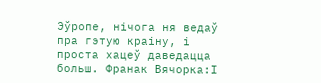Эўропе, нічога ня ведаў пра гэтую краіну, і проста хацеў даведацца больш. Франак Вячорка:І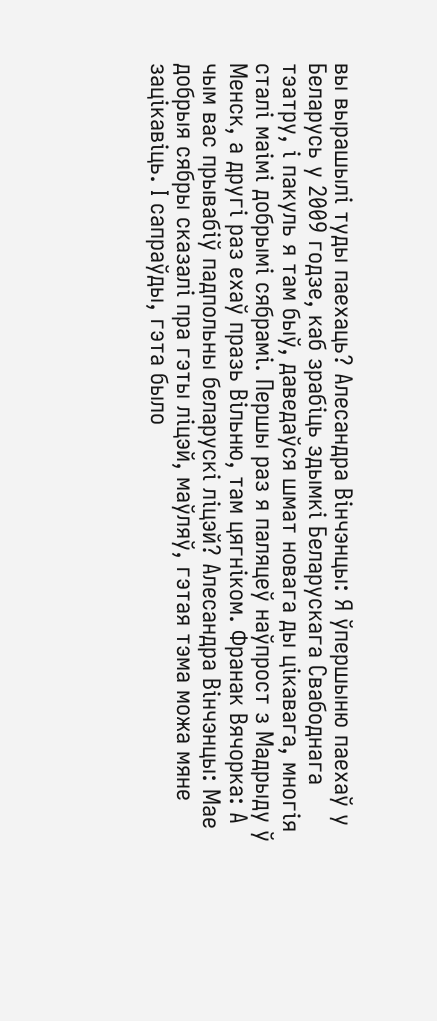вы вырашылі туды паехаць? Алесандра Вінчэнцы: Я ўпершыню паехаў у Беларусь у 2009 годзе, каб зрабіць здымкі Беларускага Свабоднага тэатру, і пакуль я там быў, даведаўся шмат новага ды цікавага, многія сталі маімі добрымі сябрамі. Першы раз я паляцеў наўпрост з Мадрыду ў Менск, а другі раз ехаў празь Вільню, там цягніком. Франак Вячорка: А чым вас прывабіў падпольны беларускі ліцэй? Алесандра Вінчэнцы: Мае добрыя сябры сказалі пра гэты ліцэй, маўляў, гэтая тэма можа мяне зацікавіць. І сапраўды, гэта было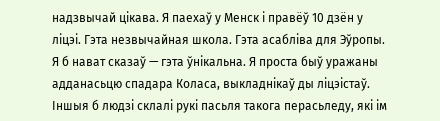надзвычай цікава. Я паехаў у Менск і правёў 10 дзён у ліцэі. Гэта незвычайная школа. Гэта асабліва для Эўропы. Я б нават сказаў — гэта ўнікальна. Я проста быў уражаны адданасьцю спадара Коласа, выкладнікаў ды ліцэістаў. Іншыя б людзі склалі рукі пасьля такога перасьледу, які ім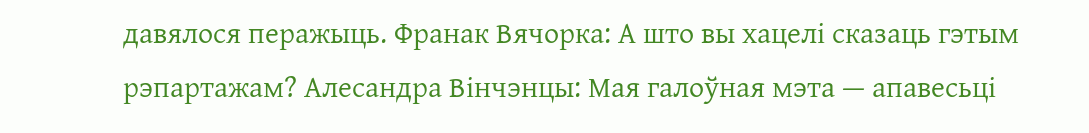давялося перажыць. Франак Вячорка: А што вы хацелі сказаць гэтым рэпартажам? Алесандра Вінчэнцы: Мая галоўная мэта — апавесьці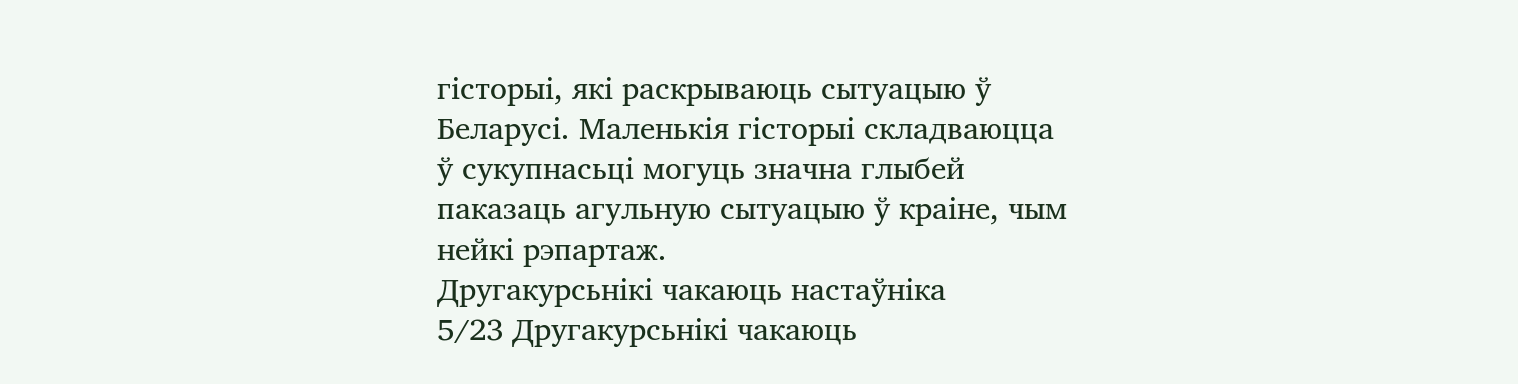гісторыі, які раскрываюць сытуацыю ў Беларусі. Маленькія гісторыі складваюцца ў сукупнасьці могуць значна глыбей паказаць агульную сытуацыю ў краіне, чым нейкі рэпартаж.
Другакурсьнікі чакаюць настаўніка
5/23 Другакурсьнікі чакаюць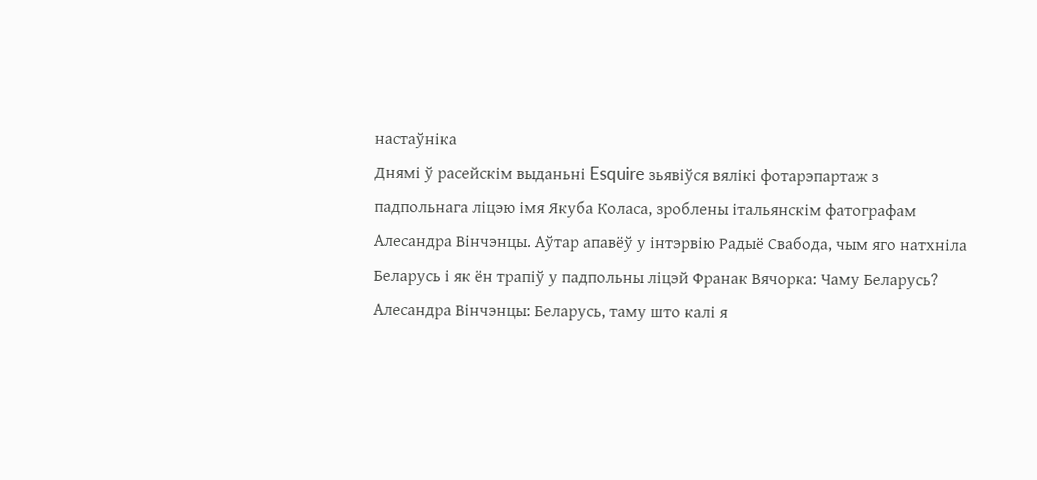настаўніка
Днямі ў расейскім выданьні Esquire зьявіўся вялікі фотарэпартаж з падпольнага ліцэю імя Якуба Коласа, зроблены італьянскім фатографам Алесандра Вінчэнцы. Аўтар апавёў у інтэрвію Радыё Свабода, чым яго натхніла Беларусь і як ён трапіў у падпольны ліцэй Франак Вячорка: Чаму Беларусь? Алесандра Вінчэнцы: Беларусь, таму што калі я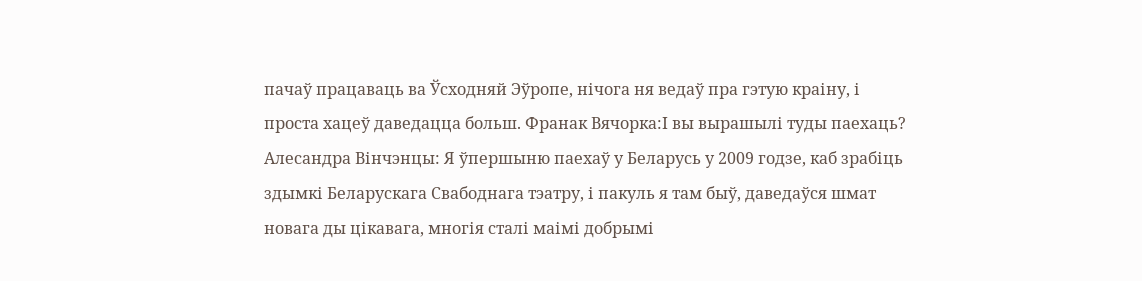пачаў працаваць ва Ўсходняй Эўропе, нічога ня ведаў пра гэтую краіну, і проста хацеў даведацца больш. Франак Вячорка:І вы вырашылі туды паехаць? Алесандра Вінчэнцы: Я ўпершыню паехаў у Беларусь у 2009 годзе, каб зрабіць здымкі Беларускага Свабоднага тэатру, і пакуль я там быў, даведаўся шмат новага ды цікавага, многія сталі маімі добрымі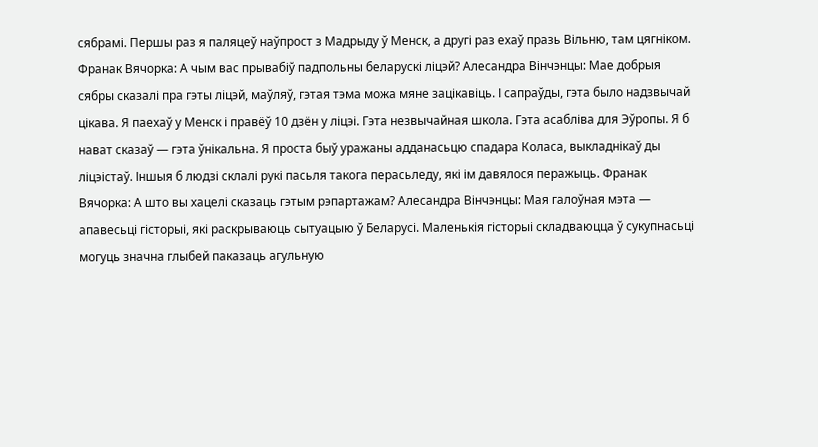сябрамі. Першы раз я паляцеў наўпрост з Мадрыду ў Менск, а другі раз ехаў празь Вільню, там цягніком. Франак Вячорка: А чым вас прывабіў падпольны беларускі ліцэй? Алесандра Вінчэнцы: Мае добрыя сябры сказалі пра гэты ліцэй, маўляў, гэтая тэма можа мяне зацікавіць. І сапраўды, гэта было надзвычай цікава. Я паехаў у Менск і правёў 10 дзён у ліцэі. Гэта незвычайная школа. Гэта асабліва для Эўропы. Я б нават сказаў — гэта ўнікальна. Я проста быў уражаны адданасьцю спадара Коласа, выкладнікаў ды ліцэістаў. Іншыя б людзі склалі рукі пасьля такога перасьледу, які ім давялося перажыць. Франак Вячорка: А што вы хацелі сказаць гэтым рэпартажам? Алесандра Вінчэнцы: Мая галоўная мэта — апавесьці гісторыі, які раскрываюць сытуацыю ў Беларусі. Маленькія гісторыі складваюцца ў сукупнасьці могуць значна глыбей паказаць агульную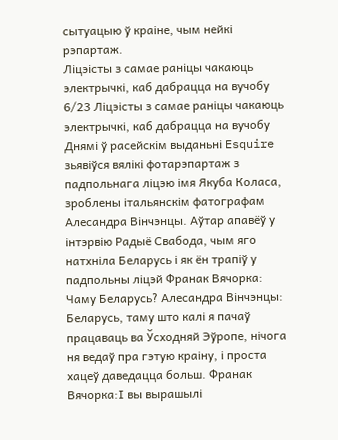сытуацыю ў краіне, чым нейкі рэпартаж.
Ліцэісты з самае раніцы чакаюць электрычкі, каб дабрацца на вучобу
6/23 Ліцэісты з самае раніцы чакаюць электрычкі, каб дабрацца на вучобу
Днямі ў расейскім выданьні Esquire зьявіўся вялікі фотарэпартаж з падпольнага ліцэю імя Якуба Коласа, зроблены італьянскім фатографам Алесандра Вінчэнцы. Аўтар апавёў у інтэрвію Радыё Свабода, чым яго натхніла Беларусь і як ён трапіў у падпольны ліцэй Франак Вячорка: Чаму Беларусь? Алесандра Вінчэнцы: Беларусь, таму што калі я пачаў працаваць ва Ўсходняй Эўропе, нічога ня ведаў пра гэтую краіну, і проста хацеў даведацца больш. Франак Вячорка:І вы вырашылі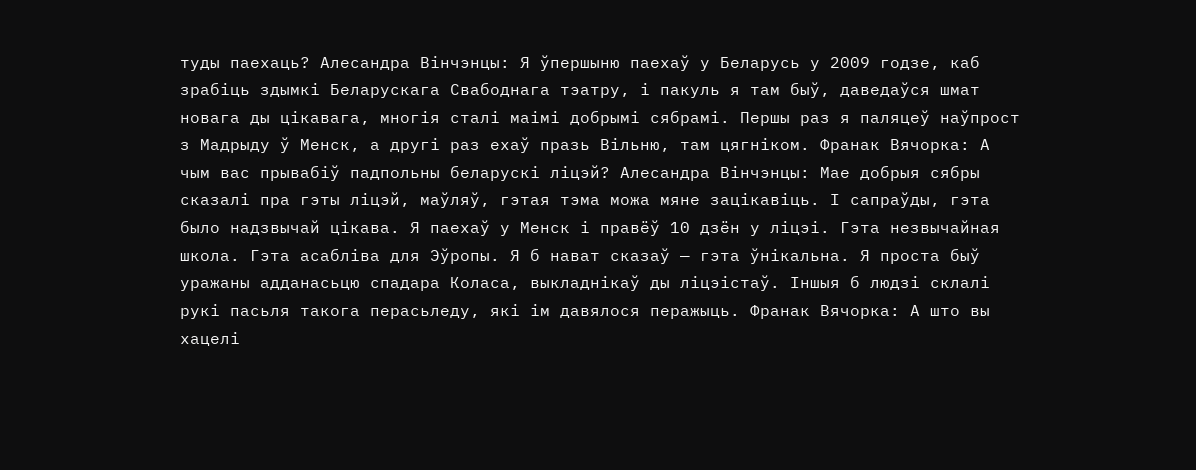туды паехаць? Алесандра Вінчэнцы: Я ўпершыню паехаў у Беларусь у 2009 годзе, каб зрабіць здымкі Беларускага Свабоднага тэатру, і пакуль я там быў, даведаўся шмат новага ды цікавага, многія сталі маімі добрымі сябрамі. Першы раз я паляцеў наўпрост з Мадрыду ў Менск, а другі раз ехаў празь Вільню, там цягніком. Франак Вячорка: А чым вас прывабіў падпольны беларускі ліцэй? Алесандра Вінчэнцы: Мае добрыя сябры сказалі пра гэты ліцэй, маўляў, гэтая тэма можа мяне зацікавіць. І сапраўды, гэта было надзвычай цікава. Я паехаў у Менск і правёў 10 дзён у ліцэі. Гэта незвычайная школа. Гэта асабліва для Эўропы. Я б нават сказаў — гэта ўнікальна. Я проста быў уражаны адданасьцю спадара Коласа, выкладнікаў ды ліцэістаў. Іншыя б людзі склалі рукі пасьля такога перасьледу, які ім давялося перажыць. Франак Вячорка: А што вы хацелі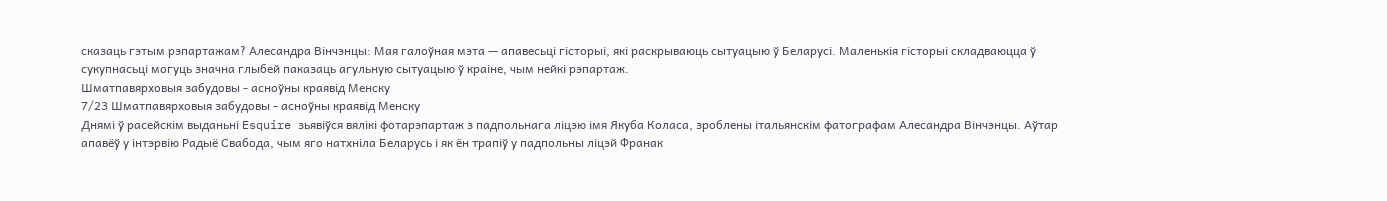сказаць гэтым рэпартажам? Алесандра Вінчэнцы: Мая галоўная мэта — апавесьці гісторыі, які раскрываюць сытуацыю ў Беларусі. Маленькія гісторыі складваюцца ў сукупнасьці могуць значна глыбей паказаць агульную сытуацыю ў краіне, чым нейкі рэпартаж.
Шматпавярховыя забудовы - асноўны краявід Менску
7/23 Шматпавярховыя забудовы - асноўны краявід Менску
Днямі ў расейскім выданьні Esquire зьявіўся вялікі фотарэпартаж з падпольнага ліцэю імя Якуба Коласа, зроблены італьянскім фатографам Алесандра Вінчэнцы. Аўтар апавёў у інтэрвію Радыё Свабода, чым яго натхніла Беларусь і як ён трапіў у падпольны ліцэй Франак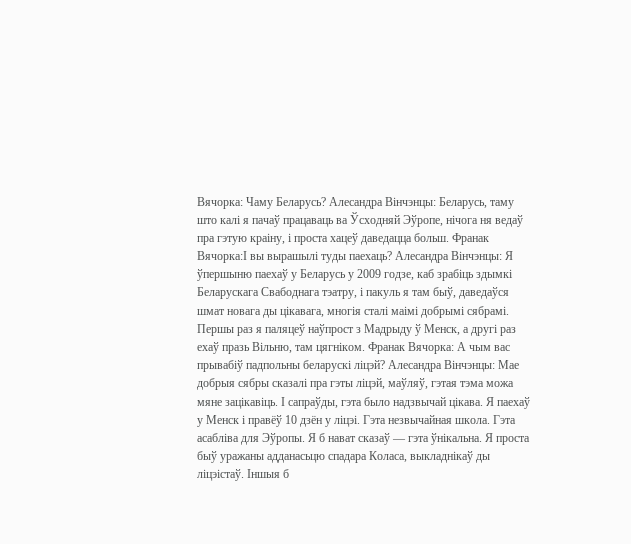Вячорка: Чаму Беларусь? Алесандра Вінчэнцы: Беларусь, таму што калі я пачаў працаваць ва Ўсходняй Эўропе, нічога ня ведаў пра гэтую краіну, і проста хацеў даведацца больш. Франак Вячорка:І вы вырашылі туды паехаць? Алесандра Вінчэнцы: Я ўпершыню паехаў у Беларусь у 2009 годзе, каб зрабіць здымкі Беларускага Свабоднага тэатру, і пакуль я там быў, даведаўся шмат новага ды цікавага, многія сталі маімі добрымі сябрамі. Першы раз я паляцеў наўпрост з Мадрыду ў Менск, а другі раз ехаў празь Вільню, там цягніком. Франак Вячорка: А чым вас прывабіў падпольны беларускі ліцэй? Алесандра Вінчэнцы: Мае добрыя сябры сказалі пра гэты ліцэй, маўляў, гэтая тэма можа мяне зацікавіць. І сапраўды, гэта было надзвычай цікава. Я паехаў у Менск і правёў 10 дзён у ліцэі. Гэта незвычайная школа. Гэта асабліва для Эўропы. Я б нават сказаў — гэта ўнікальна. Я проста быў уражаны адданасьцю спадара Коласа, выкладнікаў ды ліцэістаў. Іншыя б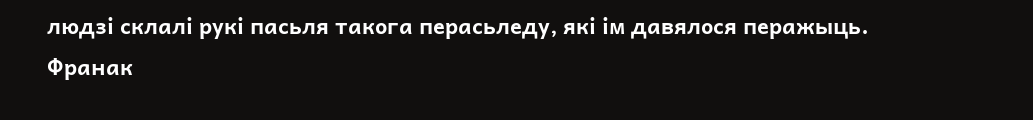людзі склалі рукі пасьля такога перасьледу, які ім давялося перажыць. Франак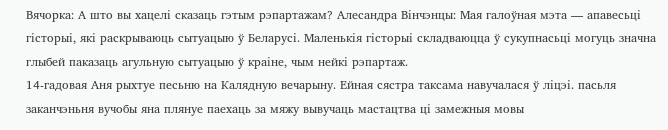Вячорка: А што вы хацелі сказаць гэтым рэпартажам? Алесандра Вінчэнцы: Мая галоўная мэта — апавесьці гісторыі, які раскрываюць сытуацыю ў Беларусі. Маленькія гісторыі складваюцца ў сукупнасьці могуць значна глыбей паказаць агульную сытуацыю ў краіне, чым нейкі рэпартаж.
14-гадовая Аня рыхтуе песьню на Калядную вечарыну. Ейная сястра таксама навучалася ў ліцэі. пасьля заканчэньня вучобы яна плянуе паехаць за мяжу вывучаць мастацтва ці замежныя мовы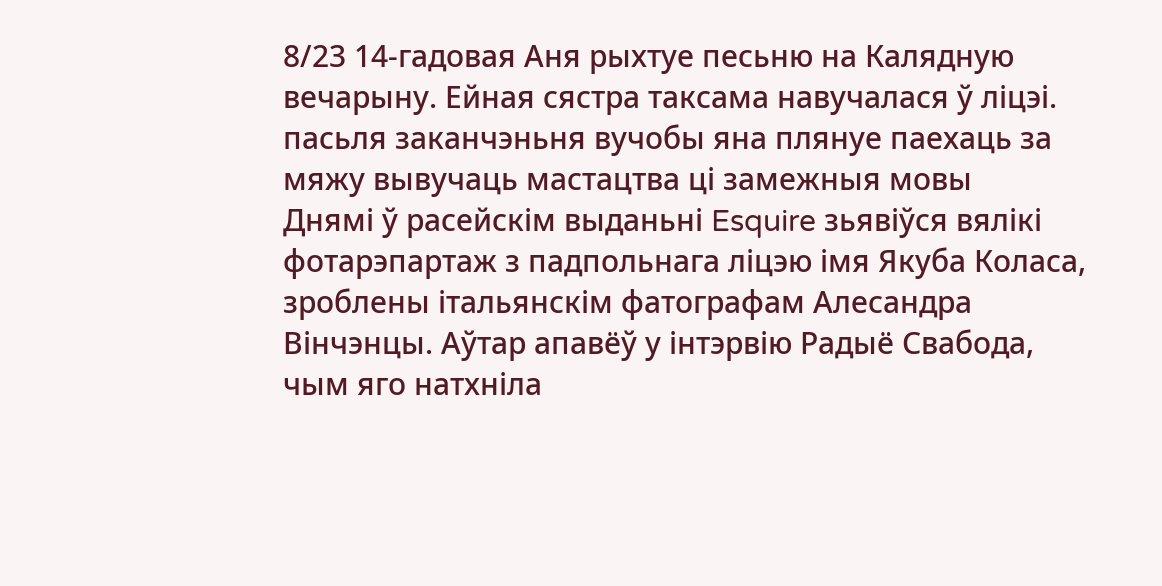8/23 14-гадовая Аня рыхтуе песьню на Калядную вечарыну. Ейная сястра таксама навучалася ў ліцэі. пасьля заканчэньня вучобы яна плянуе паехаць за мяжу вывучаць мастацтва ці замежныя мовы
Днямі ў расейскім выданьні Esquire зьявіўся вялікі фотарэпартаж з падпольнага ліцэю імя Якуба Коласа, зроблены італьянскім фатографам Алесандра Вінчэнцы. Аўтар апавёў у інтэрвію Радыё Свабода, чым яго натхніла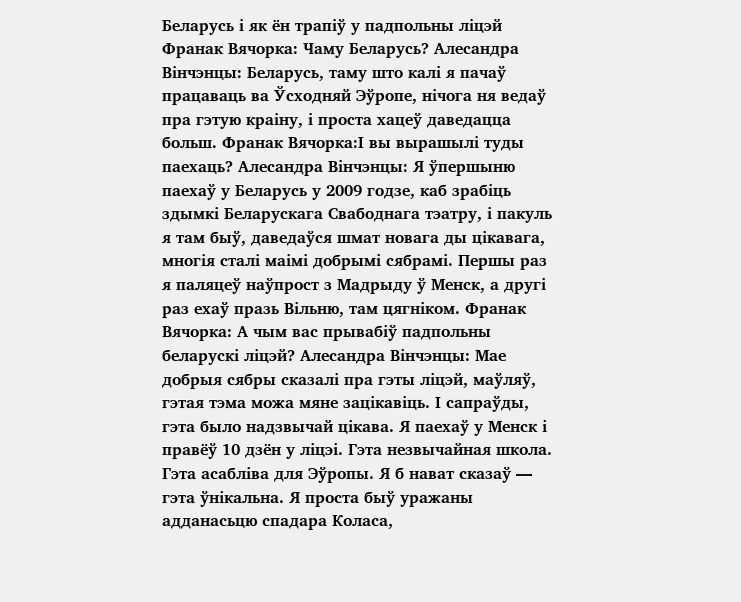Беларусь і як ён трапіў у падпольны ліцэй Франак Вячорка: Чаму Беларусь? Алесандра Вінчэнцы: Беларусь, таму што калі я пачаў працаваць ва Ўсходняй Эўропе, нічога ня ведаў пра гэтую краіну, і проста хацеў даведацца больш. Франак Вячорка:І вы вырашылі туды паехаць? Алесандра Вінчэнцы: Я ўпершыню паехаў у Беларусь у 2009 годзе, каб зрабіць здымкі Беларускага Свабоднага тэатру, і пакуль я там быў, даведаўся шмат новага ды цікавага, многія сталі маімі добрымі сябрамі. Першы раз я паляцеў наўпрост з Мадрыду ў Менск, а другі раз ехаў празь Вільню, там цягніком. Франак Вячорка: А чым вас прывабіў падпольны беларускі ліцэй? Алесандра Вінчэнцы: Мае добрыя сябры сказалі пра гэты ліцэй, маўляў, гэтая тэма можа мяне зацікавіць. І сапраўды, гэта было надзвычай цікава. Я паехаў у Менск і правёў 10 дзён у ліцэі. Гэта незвычайная школа. Гэта асабліва для Эўропы. Я б нават сказаў — гэта ўнікальна. Я проста быў уражаны адданасьцю спадара Коласа,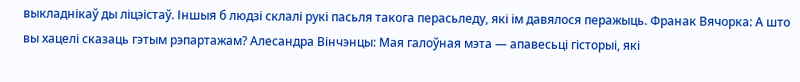выкладнікаў ды ліцэістаў. Іншыя б людзі склалі рукі пасьля такога перасьледу, які ім давялося перажыць. Франак Вячорка: А што вы хацелі сказаць гэтым рэпартажам? Алесандра Вінчэнцы: Мая галоўная мэта — апавесьці гісторыі, які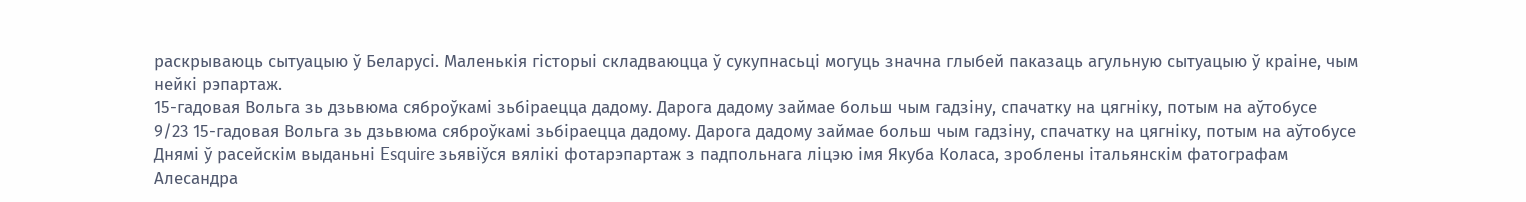раскрываюць сытуацыю ў Беларусі. Маленькія гісторыі складваюцца ў сукупнасьці могуць значна глыбей паказаць агульную сытуацыю ў краіне, чым нейкі рэпартаж.
15-гадовая Вольга зь дзьвюма сяброўкамі зьбіраецца дадому. Дарога дадому займае больш чым гадзіну, спачатку на цягніку, потым на аўтобусе
9/23 15-гадовая Вольга зь дзьвюма сяброўкамі зьбіраецца дадому. Дарога дадому займае больш чым гадзіну, спачатку на цягніку, потым на аўтобусе
Днямі ў расейскім выданьні Esquire зьявіўся вялікі фотарэпартаж з падпольнага ліцэю імя Якуба Коласа, зроблены італьянскім фатографам Алесандра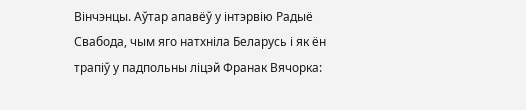Вінчэнцы. Аўтар апавёў у інтэрвію Радыё Свабода, чым яго натхніла Беларусь і як ён трапіў у падпольны ліцэй Франак Вячорка: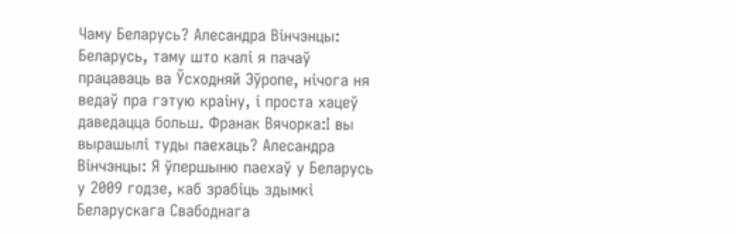Чаму Беларусь? Алесандра Вінчэнцы: Беларусь, таму што калі я пачаў працаваць ва Ўсходняй Эўропе, нічога ня ведаў пра гэтую краіну, і проста хацеў даведацца больш. Франак Вячорка:І вы вырашылі туды паехаць? Алесандра Вінчэнцы: Я ўпершыню паехаў у Беларусь у 2009 годзе, каб зрабіць здымкі Беларускага Свабоднага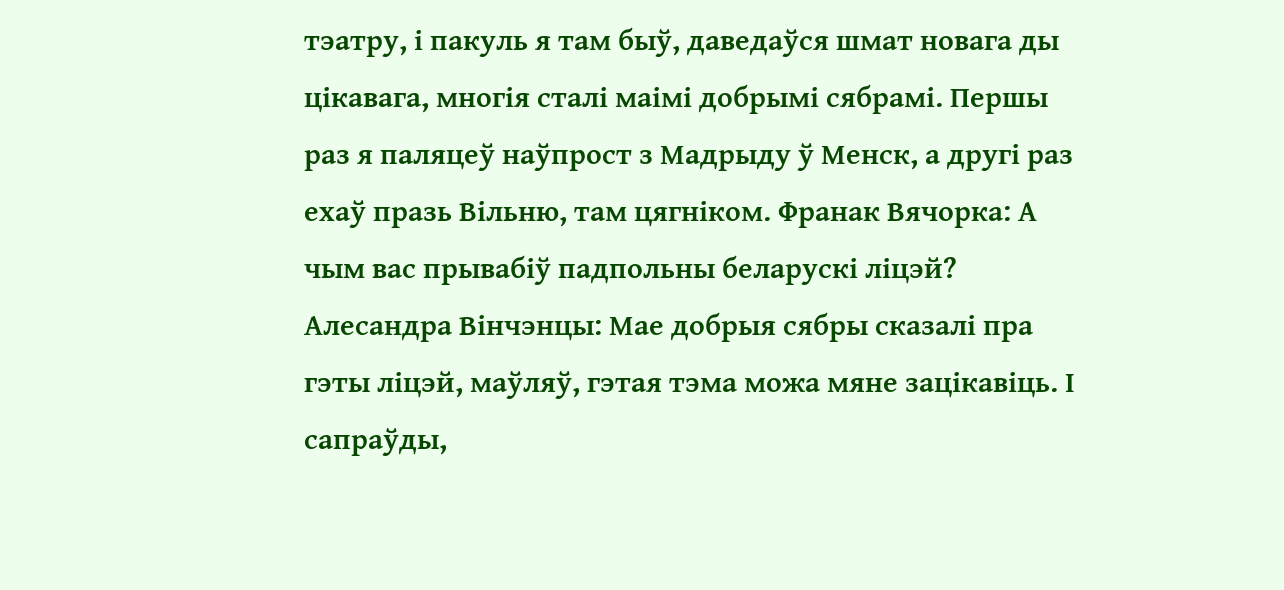тэатру, і пакуль я там быў, даведаўся шмат новага ды цікавага, многія сталі маімі добрымі сябрамі. Першы раз я паляцеў наўпрост з Мадрыду ў Менск, а другі раз ехаў празь Вільню, там цягніком. Франак Вячорка: А чым вас прывабіў падпольны беларускі ліцэй? Алесандра Вінчэнцы: Мае добрыя сябры сказалі пра гэты ліцэй, маўляў, гэтая тэма можа мяне зацікавіць. І сапраўды,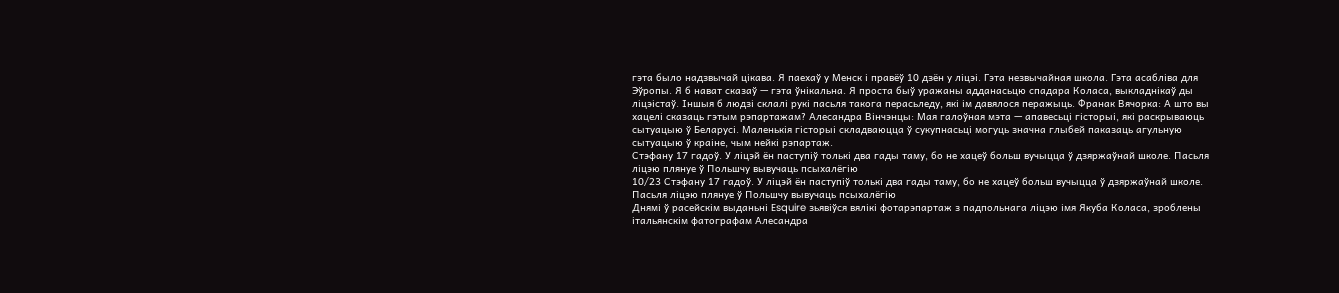гэта было надзвычай цікава. Я паехаў у Менск і правёў 10 дзён у ліцэі. Гэта незвычайная школа. Гэта асабліва для Эўропы. Я б нават сказаў — гэта ўнікальна. Я проста быў уражаны адданасьцю спадара Коласа, выкладнікаў ды ліцэістаў. Іншыя б людзі склалі рукі пасьля такога перасьледу, які ім давялося перажыць. Франак Вячорка: А што вы хацелі сказаць гэтым рэпартажам? Алесандра Вінчэнцы: Мая галоўная мэта — апавесьці гісторыі, які раскрываюць сытуацыю ў Беларусі. Маленькія гісторыі складваюцца ў сукупнасьці могуць значна глыбей паказаць агульную сытуацыю ў краіне, чым нейкі рэпартаж.
Стэфану 17 гадоў. У ліцэй ён паступіў толькі два гады таму, бо не хацеў больш вучыцца ў дзяржаўнай школе. Пасьля ліцэю плянуе ў Польшчу вывучаць псыхалёгію
10/23 Стэфану 17 гадоў. У ліцэй ён паступіў толькі два гады таму, бо не хацеў больш вучыцца ў дзяржаўнай школе. Пасьля ліцэю плянуе ў Польшчу вывучаць псыхалёгію
Днямі ў расейскім выданьні Esquire зьявіўся вялікі фотарэпартаж з падпольнага ліцэю імя Якуба Коласа, зроблены італьянскім фатографам Алесандра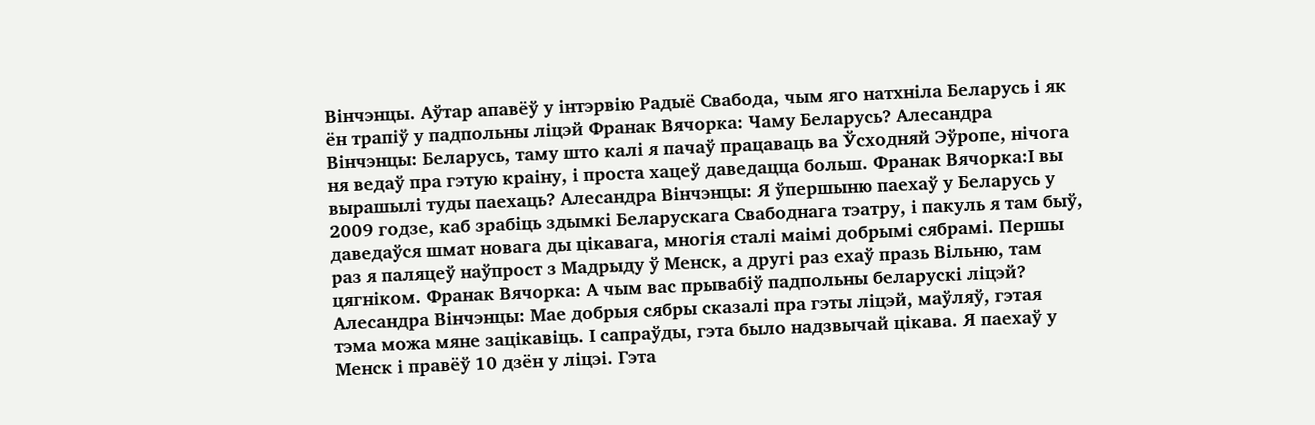Вінчэнцы. Аўтар апавёў у інтэрвію Радыё Свабода, чым яго натхніла Беларусь і як ён трапіў у падпольны ліцэй Франак Вячорка: Чаму Беларусь? Алесандра Вінчэнцы: Беларусь, таму што калі я пачаў працаваць ва Ўсходняй Эўропе, нічога ня ведаў пра гэтую краіну, і проста хацеў даведацца больш. Франак Вячорка:І вы вырашылі туды паехаць? Алесандра Вінчэнцы: Я ўпершыню паехаў у Беларусь у 2009 годзе, каб зрабіць здымкі Беларускага Свабоднага тэатру, і пакуль я там быў, даведаўся шмат новага ды цікавага, многія сталі маімі добрымі сябрамі. Першы раз я паляцеў наўпрост з Мадрыду ў Менск, а другі раз ехаў празь Вільню, там цягніком. Франак Вячорка: А чым вас прывабіў падпольны беларускі ліцэй? Алесандра Вінчэнцы: Мае добрыя сябры сказалі пра гэты ліцэй, маўляў, гэтая тэма можа мяне зацікавіць. І сапраўды, гэта было надзвычай цікава. Я паехаў у Менск і правёў 10 дзён у ліцэі. Гэта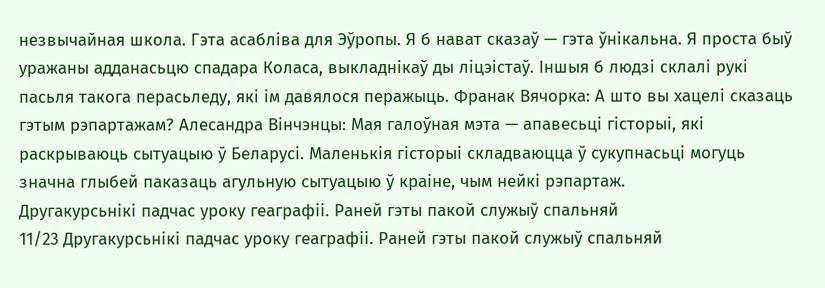незвычайная школа. Гэта асабліва для Эўропы. Я б нават сказаў — гэта ўнікальна. Я проста быў уражаны адданасьцю спадара Коласа, выкладнікаў ды ліцэістаў. Іншыя б людзі склалі рукі пасьля такога перасьледу, які ім давялося перажыць. Франак Вячорка: А што вы хацелі сказаць гэтым рэпартажам? Алесандра Вінчэнцы: Мая галоўная мэта — апавесьці гісторыі, які раскрываюць сытуацыю ў Беларусі. Маленькія гісторыі складваюцца ў сукупнасьці могуць значна глыбей паказаць агульную сытуацыю ў краіне, чым нейкі рэпартаж.
Другакурсьнікі падчас уроку геаграфіі. Раней гэты пакой служыў спальняй
11/23 Другакурсьнікі падчас уроку геаграфіі. Раней гэты пакой служыў спальняй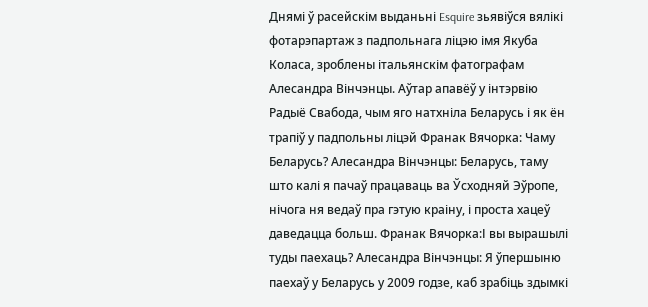Днямі ў расейскім выданьні Esquire зьявіўся вялікі фотарэпартаж з падпольнага ліцэю імя Якуба Коласа, зроблены італьянскім фатографам Алесандра Вінчэнцы. Аўтар апавёў у інтэрвію Радыё Свабода, чым яго натхніла Беларусь і як ён трапіў у падпольны ліцэй Франак Вячорка: Чаму Беларусь? Алесандра Вінчэнцы: Беларусь, таму што калі я пачаў працаваць ва Ўсходняй Эўропе, нічога ня ведаў пра гэтую краіну, і проста хацеў даведацца больш. Франак Вячорка:І вы вырашылі туды паехаць? Алесандра Вінчэнцы: Я ўпершыню паехаў у Беларусь у 2009 годзе, каб зрабіць здымкі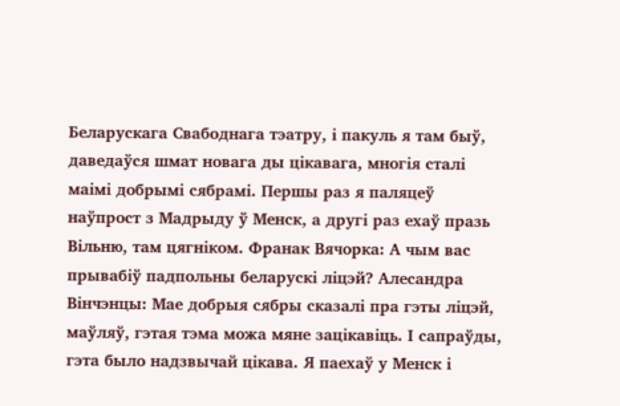Беларускага Свабоднага тэатру, і пакуль я там быў, даведаўся шмат новага ды цікавага, многія сталі маімі добрымі сябрамі. Першы раз я паляцеў наўпрост з Мадрыду ў Менск, а другі раз ехаў празь Вільню, там цягніком. Франак Вячорка: А чым вас прывабіў падпольны беларускі ліцэй? Алесандра Вінчэнцы: Мае добрыя сябры сказалі пра гэты ліцэй, маўляў, гэтая тэма можа мяне зацікавіць. І сапраўды, гэта было надзвычай цікава. Я паехаў у Менск і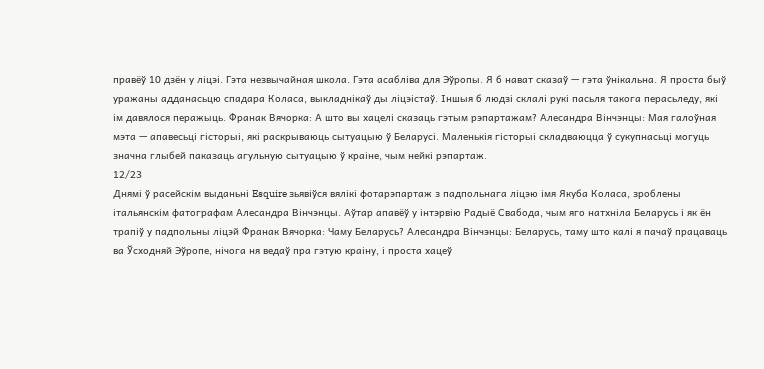правёў 10 дзён у ліцэі. Гэта незвычайная школа. Гэта асабліва для Эўропы. Я б нават сказаў — гэта ўнікальна. Я проста быў уражаны адданасьцю спадара Коласа, выкладнікаў ды ліцэістаў. Іншыя б людзі склалі рукі пасьля такога перасьледу, які ім давялося перажыць. Франак Вячорка: А што вы хацелі сказаць гэтым рэпартажам? Алесандра Вінчэнцы: Мая галоўная мэта — апавесьці гісторыі, які раскрываюць сытуацыю ў Беларусі. Маленькія гісторыі складваюцца ў сукупнасьці могуць значна глыбей паказаць агульную сытуацыю ў краіне, чым нейкі рэпартаж.
12/23
Днямі ў расейскім выданьні Esquire зьявіўся вялікі фотарэпартаж з падпольнага ліцэю імя Якуба Коласа, зроблены італьянскім фатографам Алесандра Вінчэнцы. Аўтар апавёў у інтэрвію Радыё Свабода, чым яго натхніла Беларусь і як ён трапіў у падпольны ліцэй Франак Вячорка: Чаму Беларусь? Алесандра Вінчэнцы: Беларусь, таму што калі я пачаў працаваць ва Ўсходняй Эўропе, нічога ня ведаў пра гэтую краіну, і проста хацеў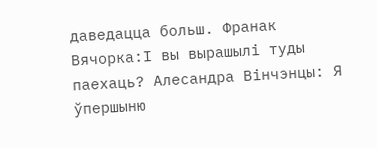даведацца больш. Франак Вячорка:І вы вырашылі туды паехаць? Алесандра Вінчэнцы: Я ўпершыню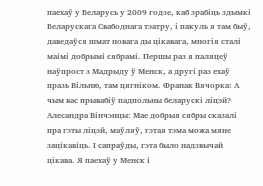паехаў у Беларусь у 2009 годзе, каб зрабіць здымкі Беларускага Свабоднага тэатру, і пакуль я там быў, даведаўся шмат новага ды цікавага, многія сталі маімі добрымі сябрамі. Першы раз я паляцеў наўпрост з Мадрыду ў Менск, а другі раз ехаў празь Вільню, там цягніком. Франак Вячорка: А чым вас прывабіў падпольны беларускі ліцэй? Алесандра Вінчэнцы: Мае добрыя сябры сказалі пра гэты ліцэй, маўляў, гэтая тэма можа мяне зацікавіць. І сапраўды, гэта было надзвычай цікава. Я паехаў у Менск і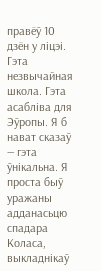правёў 10 дзён у ліцэі. Гэта незвычайная школа. Гэта асабліва для Эўропы. Я б нават сказаў — гэта ўнікальна. Я проста быў уражаны адданасьцю спадара Коласа, выкладнікаў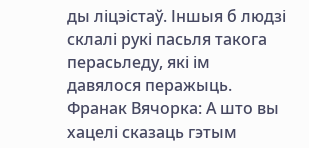ды ліцэістаў. Іншыя б людзі склалі рукі пасьля такога перасьледу, які ім давялося перажыць. Франак Вячорка: А што вы хацелі сказаць гэтым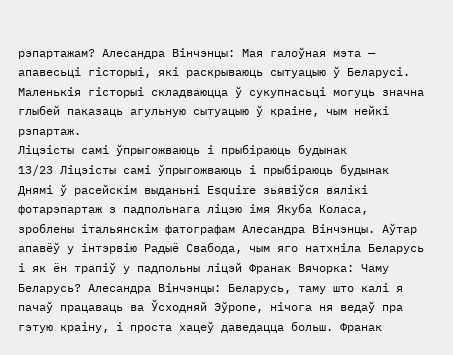рэпартажам? Алесандра Вінчэнцы: Мая галоўная мэта — апавесьці гісторыі, які раскрываюць сытуацыю ў Беларусі. Маленькія гісторыі складваюцца ў сукупнасьці могуць значна глыбей паказаць агульную сытуацыю ў краіне, чым нейкі рэпартаж.
Ліцэісты самі ўпрыгожваюць і прыбіраюць будынак
13/23 Ліцэісты самі ўпрыгожваюць і прыбіраюць будынак
Днямі ў расейскім выданьні Esquire зьявіўся вялікі фотарэпартаж з падпольнага ліцэю імя Якуба Коласа, зроблены італьянскім фатографам Алесандра Вінчэнцы. Аўтар апавёў у інтэрвію Радыё Свабода, чым яго натхніла Беларусь і як ён трапіў у падпольны ліцэй Франак Вячорка: Чаму Беларусь? Алесандра Вінчэнцы: Беларусь, таму што калі я пачаў працаваць ва Ўсходняй Эўропе, нічога ня ведаў пра гэтую краіну, і проста хацеў даведацца больш. Франак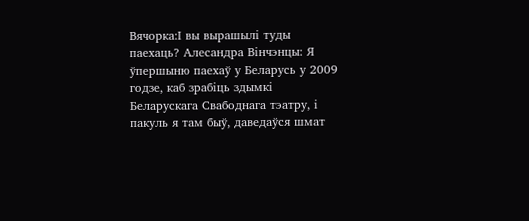Вячорка:І вы вырашылі туды паехаць? Алесандра Вінчэнцы: Я ўпершыню паехаў у Беларусь у 2009 годзе, каб зрабіць здымкі Беларускага Свабоднага тэатру, і пакуль я там быў, даведаўся шмат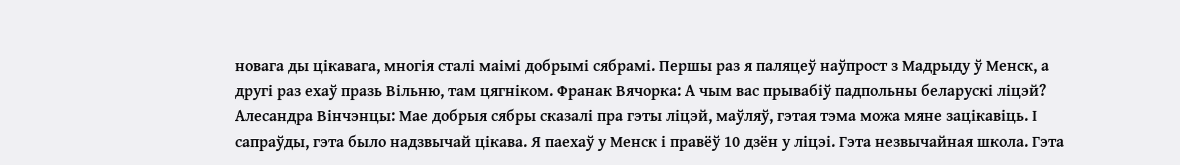новага ды цікавага, многія сталі маімі добрымі сябрамі. Першы раз я паляцеў наўпрост з Мадрыду ў Менск, а другі раз ехаў празь Вільню, там цягніком. Франак Вячорка: А чым вас прывабіў падпольны беларускі ліцэй? Алесандра Вінчэнцы: Мае добрыя сябры сказалі пра гэты ліцэй, маўляў, гэтая тэма можа мяне зацікавіць. І сапраўды, гэта было надзвычай цікава. Я паехаў у Менск і правёў 10 дзён у ліцэі. Гэта незвычайная школа. Гэта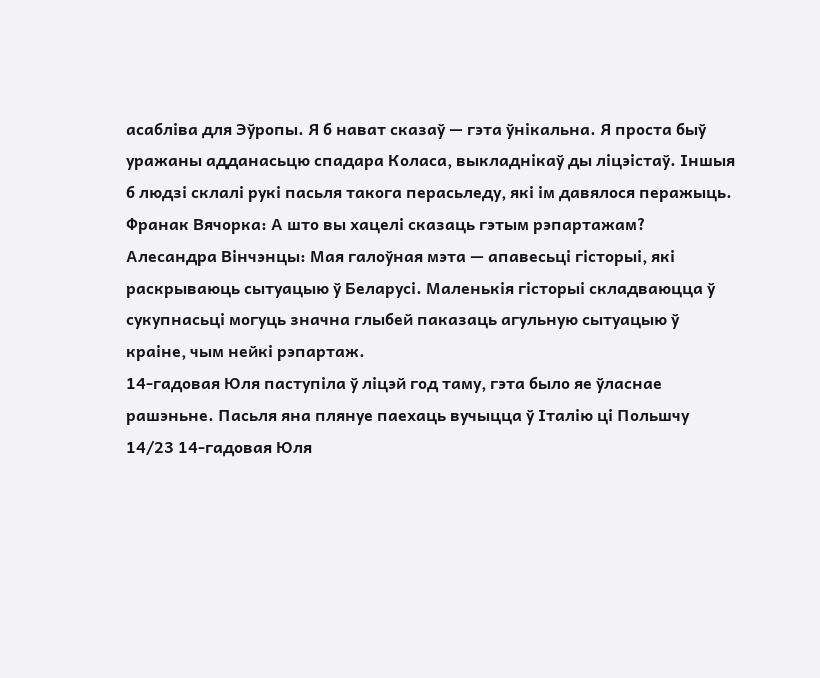асабліва для Эўропы. Я б нават сказаў — гэта ўнікальна. Я проста быў уражаны адданасьцю спадара Коласа, выкладнікаў ды ліцэістаў. Іншыя б людзі склалі рукі пасьля такога перасьледу, які ім давялося перажыць. Франак Вячорка: А што вы хацелі сказаць гэтым рэпартажам? Алесандра Вінчэнцы: Мая галоўная мэта — апавесьці гісторыі, які раскрываюць сытуацыю ў Беларусі. Маленькія гісторыі складваюцца ў сукупнасьці могуць значна глыбей паказаць агульную сытуацыю ў краіне, чым нейкі рэпартаж.
14-гадовая Юля паступіла ў ліцэй год таму, гэта было яе ўласнае рашэньне. Пасьля яна плянуе паехаць вучыцца ў Італію ці Польшчу
14/23 14-гадовая Юля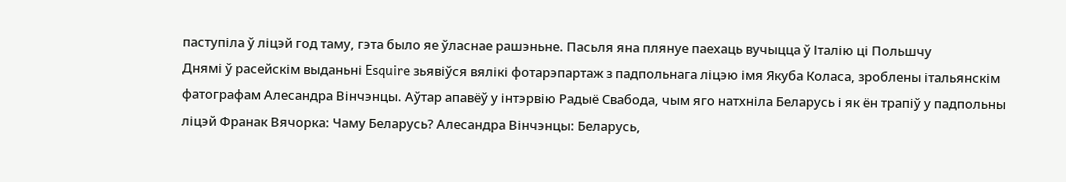паступіла ў ліцэй год таму, гэта было яе ўласнае рашэньне. Пасьля яна плянуе паехаць вучыцца ў Італію ці Польшчу
Днямі ў расейскім выданьні Esquire зьявіўся вялікі фотарэпартаж з падпольнага ліцэю імя Якуба Коласа, зроблены італьянскім фатографам Алесандра Вінчэнцы. Аўтар апавёў у інтэрвію Радыё Свабода, чым яго натхніла Беларусь і як ён трапіў у падпольны ліцэй Франак Вячорка: Чаму Беларусь? Алесандра Вінчэнцы: Беларусь,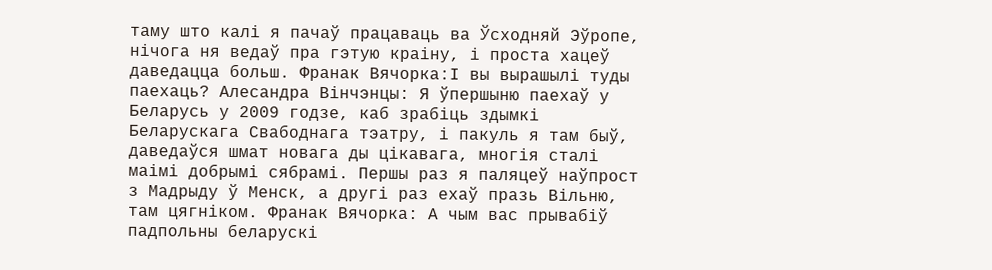таму што калі я пачаў працаваць ва Ўсходняй Эўропе, нічога ня ведаў пра гэтую краіну, і проста хацеў даведацца больш. Франак Вячорка:І вы вырашылі туды паехаць? Алесандра Вінчэнцы: Я ўпершыню паехаў у Беларусь у 2009 годзе, каб зрабіць здымкі Беларускага Свабоднага тэатру, і пакуль я там быў, даведаўся шмат новага ды цікавага, многія сталі маімі добрымі сябрамі. Першы раз я паляцеў наўпрост з Мадрыду ў Менск, а другі раз ехаў празь Вільню, там цягніком. Франак Вячорка: А чым вас прывабіў падпольны беларускі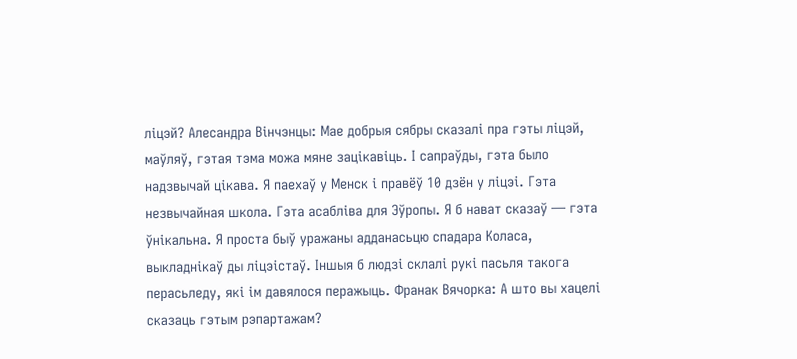ліцэй? Алесандра Вінчэнцы: Мае добрыя сябры сказалі пра гэты ліцэй, маўляў, гэтая тэма можа мяне зацікавіць. І сапраўды, гэта было надзвычай цікава. Я паехаў у Менск і правёў 10 дзён у ліцэі. Гэта незвычайная школа. Гэта асабліва для Эўропы. Я б нават сказаў — гэта ўнікальна. Я проста быў уражаны адданасьцю спадара Коласа, выкладнікаў ды ліцэістаў. Іншыя б людзі склалі рукі пасьля такога перасьледу, які ім давялося перажыць. Франак Вячорка: А што вы хацелі сказаць гэтым рэпартажам?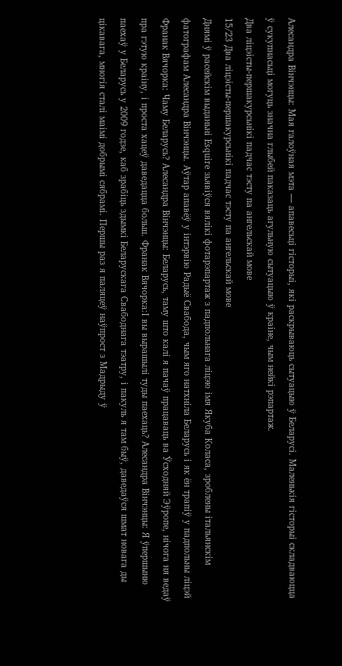Алесандра Вінчэнцы: Мая галоўная мэта — апавесьці гісторыі, які раскрываюць сытуацыю ў Беларусі. Маленькія гісторыі складваюцца ў сукупнасьці могуць значна глыбей паказаць агульную сытуацыю ў краіне, чым нейкі рэпартаж.
Два ліцэісты-першакурсьнікі падчас тэсту па ангельскай мове
15/23 Два ліцэісты-першакурсьнікі падчас тэсту па ангельскай мове
Днямі ў расейскім выданьні Esquire зьявіўся вялікі фотарэпартаж з падпольнага ліцэю імя Якуба Коласа, зроблены італьянскім фатографам Алесандра Вінчэнцы. Аўтар апавёў у інтэрвію Радыё Свабода, чым яго натхніла Беларусь і як ён трапіў у падпольны ліцэй Франак Вячорка: Чаму Беларусь? Алесандра Вінчэнцы: Беларусь, таму што калі я пачаў працаваць ва Ўсходняй Эўропе, нічога ня ведаў пра гэтую краіну, і проста хацеў даведацца больш. Франак Вячорка:І вы вырашылі туды паехаць? Алесандра Вінчэнцы: Я ўпершыню паехаў у Беларусь у 2009 годзе, каб зрабіць здымкі Беларускага Свабоднага тэатру, і пакуль я там быў, даведаўся шмат новага ды цікавага, многія сталі маімі добрымі сябрамі. Першы раз я паляцеў наўпрост з Мадрыду ў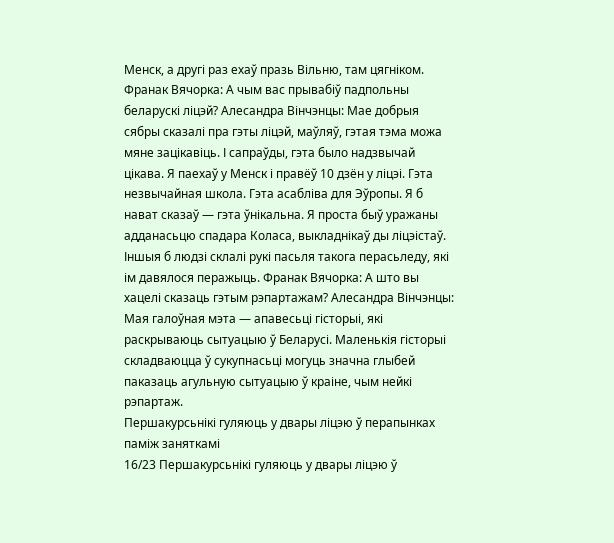Менск, а другі раз ехаў празь Вільню, там цягніком. Франак Вячорка: А чым вас прывабіў падпольны беларускі ліцэй? Алесандра Вінчэнцы: Мае добрыя сябры сказалі пра гэты ліцэй, маўляў, гэтая тэма можа мяне зацікавіць. І сапраўды, гэта было надзвычай цікава. Я паехаў у Менск і правёў 10 дзён у ліцэі. Гэта незвычайная школа. Гэта асабліва для Эўропы. Я б нават сказаў — гэта ўнікальна. Я проста быў уражаны адданасьцю спадара Коласа, выкладнікаў ды ліцэістаў. Іншыя б людзі склалі рукі пасьля такога перасьледу, які ім давялося перажыць. Франак Вячорка: А што вы хацелі сказаць гэтым рэпартажам? Алесандра Вінчэнцы: Мая галоўная мэта — апавесьці гісторыі, які раскрываюць сытуацыю ў Беларусі. Маленькія гісторыі складваюцца ў сукупнасьці могуць значна глыбей паказаць агульную сытуацыю ў краіне, чым нейкі рэпартаж.
Першакурсьнікі гуляюць у двары ліцэю ў перапынках паміж заняткамі
16/23 Першакурсьнікі гуляюць у двары ліцэю ў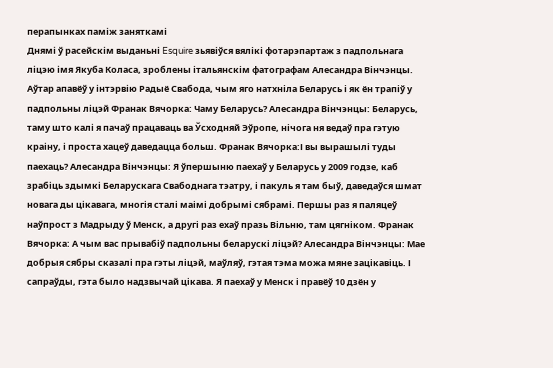перапынках паміж заняткамі
Днямі ў расейскім выданьні Esquire зьявіўся вялікі фотарэпартаж з падпольнага ліцэю імя Якуба Коласа, зроблены італьянскім фатографам Алесандра Вінчэнцы. Аўтар апавёў у інтэрвію Радыё Свабода, чым яго натхніла Беларусь і як ён трапіў у падпольны ліцэй Франак Вячорка: Чаму Беларусь? Алесандра Вінчэнцы: Беларусь, таму што калі я пачаў працаваць ва Ўсходняй Эўропе, нічога ня ведаў пра гэтую краіну, і проста хацеў даведацца больш. Франак Вячорка:І вы вырашылі туды паехаць? Алесандра Вінчэнцы: Я ўпершыню паехаў у Беларусь у 2009 годзе, каб зрабіць здымкі Беларускага Свабоднага тэатру, і пакуль я там быў, даведаўся шмат новага ды цікавага, многія сталі маімі добрымі сябрамі. Першы раз я паляцеў наўпрост з Мадрыду ў Менск, а другі раз ехаў празь Вільню, там цягніком. Франак Вячорка: А чым вас прывабіў падпольны беларускі ліцэй? Алесандра Вінчэнцы: Мае добрыя сябры сказалі пра гэты ліцэй, маўляў, гэтая тэма можа мяне зацікавіць. І сапраўды, гэта было надзвычай цікава. Я паехаў у Менск і правёў 10 дзён у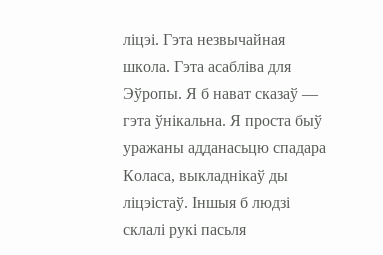ліцэі. Гэта незвычайная школа. Гэта асабліва для Эўропы. Я б нават сказаў — гэта ўнікальна. Я проста быў уражаны адданасьцю спадара Коласа, выкладнікаў ды ліцэістаў. Іншыя б людзі склалі рукі пасьля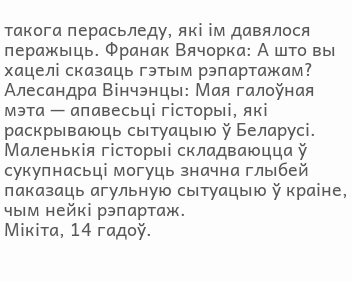такога перасьледу, які ім давялося перажыць. Франак Вячорка: А што вы хацелі сказаць гэтым рэпартажам? Алесандра Вінчэнцы: Мая галоўная мэта — апавесьці гісторыі, які раскрываюць сытуацыю ў Беларусі. Маленькія гісторыі складваюцца ў сукупнасьці могуць значна глыбей паказаць агульную сытуацыю ў краіне, чым нейкі рэпартаж.
Мікіта, 14 гадоў.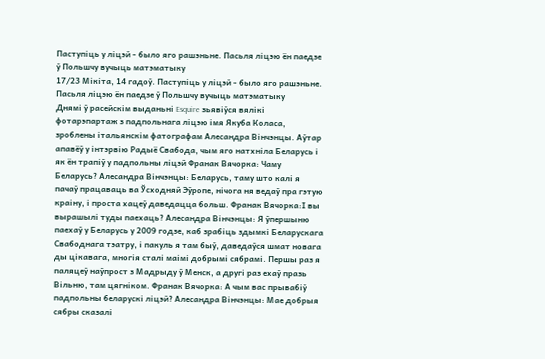Паступіць у ліцэй - было яго рашэньне. Пасьля ліцэю ён паедзе ў Польшчу вучыць матэматыку
17/23 Мікіта, 14 гадоў. Паступіць у ліцэй - было яго рашэньне. Пасьля ліцэю ён паедзе ў Польшчу вучыць матэматыку
Днямі ў расейскім выданьні Esquire зьявіўся вялікі фотарэпартаж з падпольнага ліцэю імя Якуба Коласа, зроблены італьянскім фатографам Алесандра Вінчэнцы. Аўтар апавёў у інтэрвію Радыё Свабода, чым яго натхніла Беларусь і як ён трапіў у падпольны ліцэй Франак Вячорка: Чаму Беларусь? Алесандра Вінчэнцы: Беларусь, таму што калі я пачаў працаваць ва Ўсходняй Эўропе, нічога ня ведаў пра гэтую краіну, і проста хацеў даведацца больш. Франак Вячорка:І вы вырашылі туды паехаць? Алесандра Вінчэнцы: Я ўпершыню паехаў у Беларусь у 2009 годзе, каб зрабіць здымкі Беларускага Свабоднага тэатру, і пакуль я там быў, даведаўся шмат новага ды цікавага, многія сталі маімі добрымі сябрамі. Першы раз я паляцеў наўпрост з Мадрыду ў Менск, а другі раз ехаў празь Вільню, там цягніком. Франак Вячорка: А чым вас прывабіў падпольны беларускі ліцэй? Алесандра Вінчэнцы: Мае добрыя сябры сказалі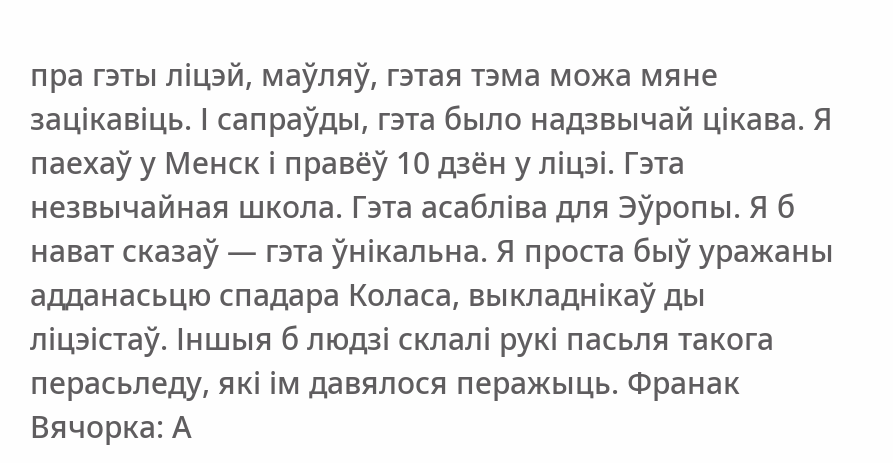пра гэты ліцэй, маўляў, гэтая тэма можа мяне зацікавіць. І сапраўды, гэта было надзвычай цікава. Я паехаў у Менск і правёў 10 дзён у ліцэі. Гэта незвычайная школа. Гэта асабліва для Эўропы. Я б нават сказаў — гэта ўнікальна. Я проста быў уражаны адданасьцю спадара Коласа, выкладнікаў ды ліцэістаў. Іншыя б людзі склалі рукі пасьля такога перасьледу, які ім давялося перажыць. Франак Вячорка: А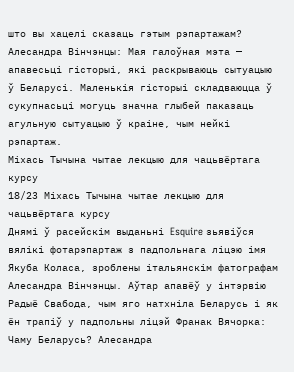што вы хацелі сказаць гэтым рэпартажам? Алесандра Вінчэнцы: Мая галоўная мэта — апавесьці гісторыі, які раскрываюць сытуацыю ў Беларусі. Маленькія гісторыі складваюцца ў сукупнасьці могуць значна глыбей паказаць агульную сытуацыю ў краіне, чым нейкі рэпартаж.
Міхась Тычына чытае лекцыю для чацьвёртага курсу
18/23 Міхась Тычына чытае лекцыю для чацьвёртага курсу
Днямі ў расейскім выданьні Esquire зьявіўся вялікі фотарэпартаж з падпольнага ліцэю імя Якуба Коласа, зроблены італьянскім фатографам Алесандра Вінчэнцы. Аўтар апавёў у інтэрвію Радыё Свабода, чым яго натхніла Беларусь і як ён трапіў у падпольны ліцэй Франак Вячорка: Чаму Беларусь? Алесандра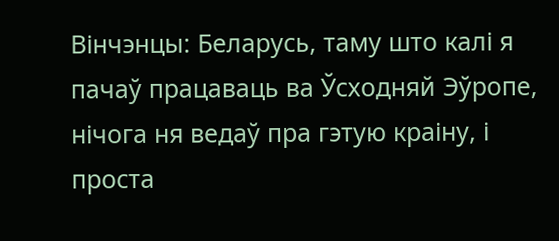Вінчэнцы: Беларусь, таму што калі я пачаў працаваць ва Ўсходняй Эўропе, нічога ня ведаў пра гэтую краіну, і проста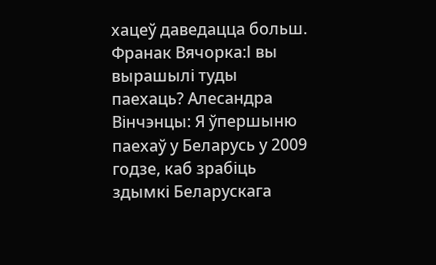хацеў даведацца больш. Франак Вячорка:І вы вырашылі туды паехаць? Алесандра Вінчэнцы: Я ўпершыню паехаў у Беларусь у 2009 годзе, каб зрабіць здымкі Беларускага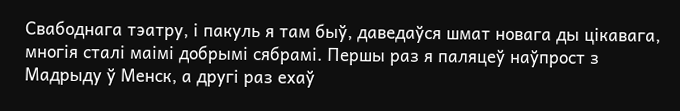Свабоднага тэатру, і пакуль я там быў, даведаўся шмат новага ды цікавага, многія сталі маімі добрымі сябрамі. Першы раз я паляцеў наўпрост з Мадрыду ў Менск, а другі раз ехаў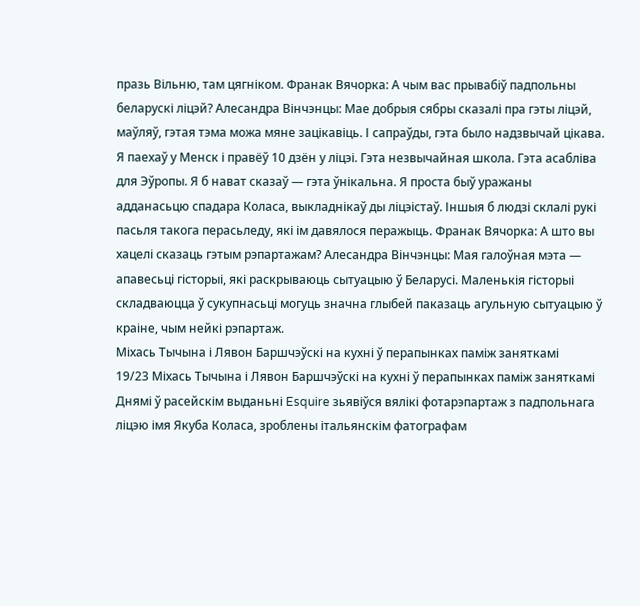празь Вільню, там цягніком. Франак Вячорка: А чым вас прывабіў падпольны беларускі ліцэй? Алесандра Вінчэнцы: Мае добрыя сябры сказалі пра гэты ліцэй, маўляў, гэтая тэма можа мяне зацікавіць. І сапраўды, гэта было надзвычай цікава. Я паехаў у Менск і правёў 10 дзён у ліцэі. Гэта незвычайная школа. Гэта асабліва для Эўропы. Я б нават сказаў — гэта ўнікальна. Я проста быў уражаны адданасьцю спадара Коласа, выкладнікаў ды ліцэістаў. Іншыя б людзі склалі рукі пасьля такога перасьледу, які ім давялося перажыць. Франак Вячорка: А што вы хацелі сказаць гэтым рэпартажам? Алесандра Вінчэнцы: Мая галоўная мэта — апавесьці гісторыі, які раскрываюць сытуацыю ў Беларусі. Маленькія гісторыі складваюцца ў сукупнасьці могуць значна глыбей паказаць агульную сытуацыю ў краіне, чым нейкі рэпартаж.
Міхась Тычына і Лявон Баршчэўскі на кухні ў перапынках паміж заняткамі
19/23 Міхась Тычына і Лявон Баршчэўскі на кухні ў перапынках паміж заняткамі
Днямі ў расейскім выданьні Esquire зьявіўся вялікі фотарэпартаж з падпольнага ліцэю імя Якуба Коласа, зроблены італьянскім фатографам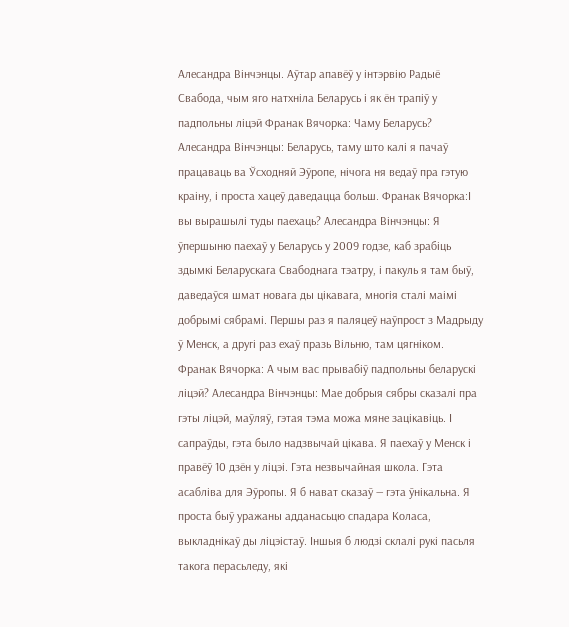Алесандра Вінчэнцы. Аўтар апавёў у інтэрвію Радыё Свабода, чым яго натхніла Беларусь і як ён трапіў у падпольны ліцэй Франак Вячорка: Чаму Беларусь? Алесандра Вінчэнцы: Беларусь, таму што калі я пачаў працаваць ва Ўсходняй Эўропе, нічога ня ведаў пра гэтую краіну, і проста хацеў даведацца больш. Франак Вячорка:І вы вырашылі туды паехаць? Алесандра Вінчэнцы: Я ўпершыню паехаў у Беларусь у 2009 годзе, каб зрабіць здымкі Беларускага Свабоднага тэатру, і пакуль я там быў, даведаўся шмат новага ды цікавага, многія сталі маімі добрымі сябрамі. Першы раз я паляцеў наўпрост з Мадрыду ў Менск, а другі раз ехаў празь Вільню, там цягніком. Франак Вячорка: А чым вас прывабіў падпольны беларускі ліцэй? Алесандра Вінчэнцы: Мае добрыя сябры сказалі пра гэты ліцэй, маўляў, гэтая тэма можа мяне зацікавіць. І сапраўды, гэта было надзвычай цікава. Я паехаў у Менск і правёў 10 дзён у ліцэі. Гэта незвычайная школа. Гэта асабліва для Эўропы. Я б нават сказаў — гэта ўнікальна. Я проста быў уражаны адданасьцю спадара Коласа, выкладнікаў ды ліцэістаў. Іншыя б людзі склалі рукі пасьля такога перасьледу, які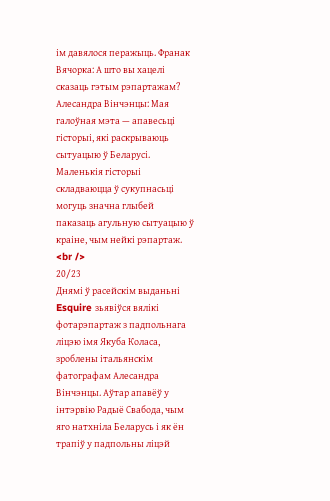ім давялося перажыць. Франак Вячорка: А што вы хацелі сказаць гэтым рэпартажам? Алесандра Вінчэнцы: Мая галоўная мэта — апавесьці гісторыі, які раскрываюць сытуацыю ў Беларусі. Маленькія гісторыі складваюцца ў сукупнасьці могуць значна глыбей паказаць агульную сытуацыю ў краіне, чым нейкі рэпартаж.
<br />
20/23
Днямі ў расейскім выданьні Esquire зьявіўся вялікі фотарэпартаж з падпольнага ліцэю імя Якуба Коласа, зроблены італьянскім фатографам Алесандра Вінчэнцы. Аўтар апавёў у інтэрвію Радыё Свабода, чым яго натхніла Беларусь і як ён трапіў у падпольны ліцэй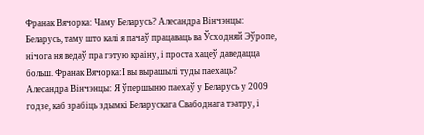Франак Вячорка: Чаму Беларусь? Алесандра Вінчэнцы: Беларусь, таму што калі я пачаў працаваць ва Ўсходняй Эўропе, нічога ня ведаў пра гэтую краіну, і проста хацеў даведацца больш. Франак Вячорка:І вы вырашылі туды паехаць? Алесандра Вінчэнцы: Я ўпершыню паехаў у Беларусь у 2009 годзе, каб зрабіць здымкі Беларускага Свабоднага тэатру, і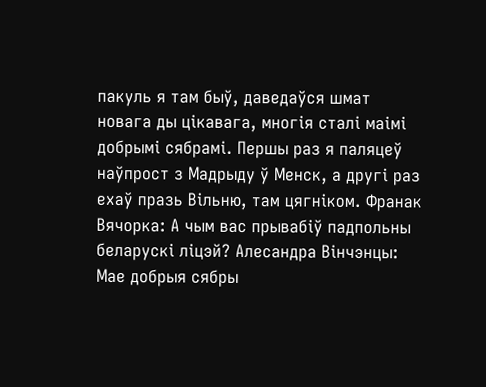пакуль я там быў, даведаўся шмат новага ды цікавага, многія сталі маімі добрымі сябрамі. Першы раз я паляцеў наўпрост з Мадрыду ў Менск, а другі раз ехаў празь Вільню, там цягніком. Франак Вячорка: А чым вас прывабіў падпольны беларускі ліцэй? Алесандра Вінчэнцы: Мае добрыя сябры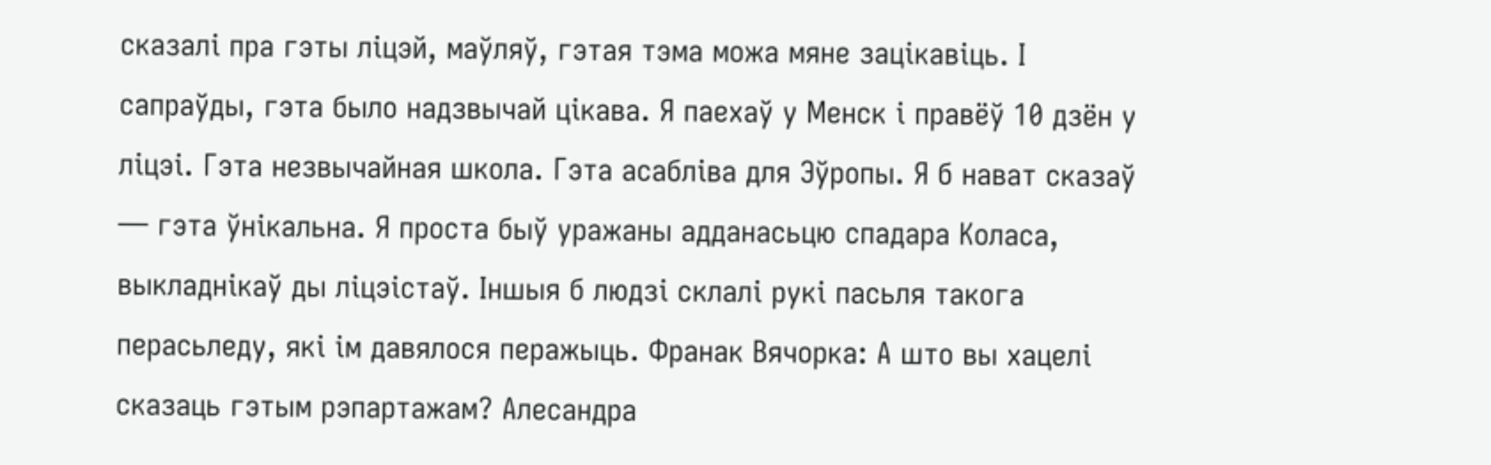сказалі пра гэты ліцэй, маўляў, гэтая тэма можа мяне зацікавіць. І сапраўды, гэта было надзвычай цікава. Я паехаў у Менск і правёў 10 дзён у ліцэі. Гэта незвычайная школа. Гэта асабліва для Эўропы. Я б нават сказаў — гэта ўнікальна. Я проста быў уражаны адданасьцю спадара Коласа, выкладнікаў ды ліцэістаў. Іншыя б людзі склалі рукі пасьля такога перасьледу, які ім давялося перажыць. Франак Вячорка: А што вы хацелі сказаць гэтым рэпартажам? Алесандра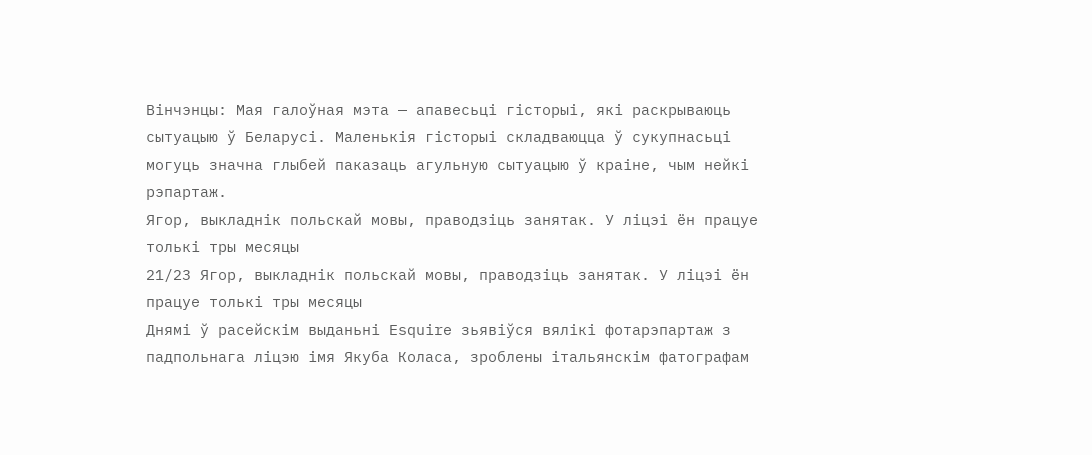Вінчэнцы: Мая галоўная мэта — апавесьці гісторыі, які раскрываюць сытуацыю ў Беларусі. Маленькія гісторыі складваюцца ў сукупнасьці могуць значна глыбей паказаць агульную сытуацыю ў краіне, чым нейкі рэпартаж.
Ягор, выкладнік польскай мовы, праводзіць занятак. У ліцэі ён працуе толькі тры месяцы
21/23 Ягор, выкладнік польскай мовы, праводзіць занятак. У ліцэі ён працуе толькі тры месяцы
Днямі ў расейскім выданьні Esquire зьявіўся вялікі фотарэпартаж з падпольнага ліцэю імя Якуба Коласа, зроблены італьянскім фатографам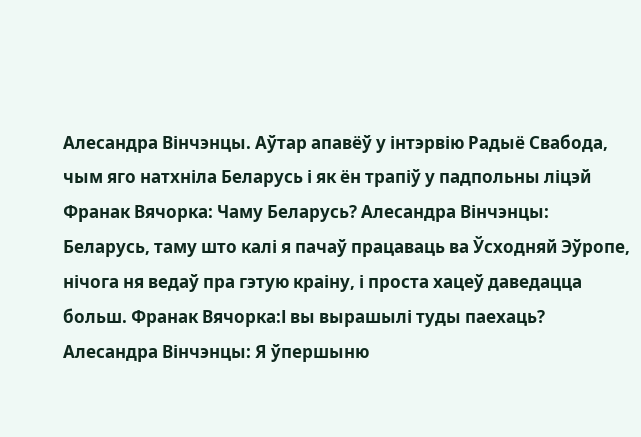Алесандра Вінчэнцы. Аўтар апавёў у інтэрвію Радыё Свабода, чым яго натхніла Беларусь і як ён трапіў у падпольны ліцэй Франак Вячорка: Чаму Беларусь? Алесандра Вінчэнцы: Беларусь, таму што калі я пачаў працаваць ва Ўсходняй Эўропе, нічога ня ведаў пра гэтую краіну, і проста хацеў даведацца больш. Франак Вячорка:І вы вырашылі туды паехаць? Алесандра Вінчэнцы: Я ўпершыню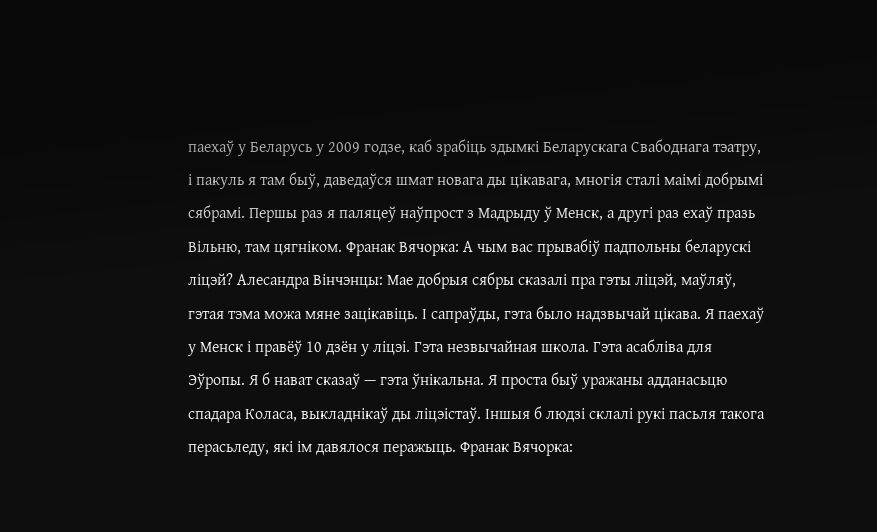паехаў у Беларусь у 2009 годзе, каб зрабіць здымкі Беларускага Свабоднага тэатру, і пакуль я там быў, даведаўся шмат новага ды цікавага, многія сталі маімі добрымі сябрамі. Першы раз я паляцеў наўпрост з Мадрыду ў Менск, а другі раз ехаў празь Вільню, там цягніком. Франак Вячорка: А чым вас прывабіў падпольны беларускі ліцэй? Алесандра Вінчэнцы: Мае добрыя сябры сказалі пра гэты ліцэй, маўляў, гэтая тэма можа мяне зацікавіць. І сапраўды, гэта было надзвычай цікава. Я паехаў у Менск і правёў 10 дзён у ліцэі. Гэта незвычайная школа. Гэта асабліва для Эўропы. Я б нават сказаў — гэта ўнікальна. Я проста быў уражаны адданасьцю спадара Коласа, выкладнікаў ды ліцэістаў. Іншыя б людзі склалі рукі пасьля такога перасьледу, які ім давялося перажыць. Франак Вячорка: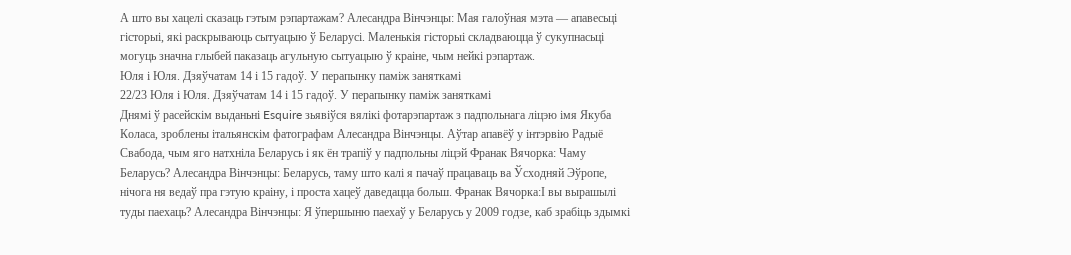А што вы хацелі сказаць гэтым рэпартажам? Алесандра Вінчэнцы: Мая галоўная мэта — апавесьці гісторыі, які раскрываюць сытуацыю ў Беларусі. Маленькія гісторыі складваюцца ў сукупнасьці могуць значна глыбей паказаць агульную сытуацыю ў краіне, чым нейкі рэпартаж.
Юля і Юля. Дзяўчатам 14 і 15 гадоў. У перапынку паміж заняткамі
22/23 Юля і Юля. Дзяўчатам 14 і 15 гадоў. У перапынку паміж заняткамі
Днямі ў расейскім выданьні Esquire зьявіўся вялікі фотарэпартаж з падпольнага ліцэю імя Якуба Коласа, зроблены італьянскім фатографам Алесандра Вінчэнцы. Аўтар апавёў у інтэрвію Радыё Свабода, чым яго натхніла Беларусь і як ён трапіў у падпольны ліцэй Франак Вячорка: Чаму Беларусь? Алесандра Вінчэнцы: Беларусь, таму што калі я пачаў працаваць ва Ўсходняй Эўропе, нічога ня ведаў пра гэтую краіну, і проста хацеў даведацца больш. Франак Вячорка:І вы вырашылі туды паехаць? Алесандра Вінчэнцы: Я ўпершыню паехаў у Беларусь у 2009 годзе, каб зрабіць здымкі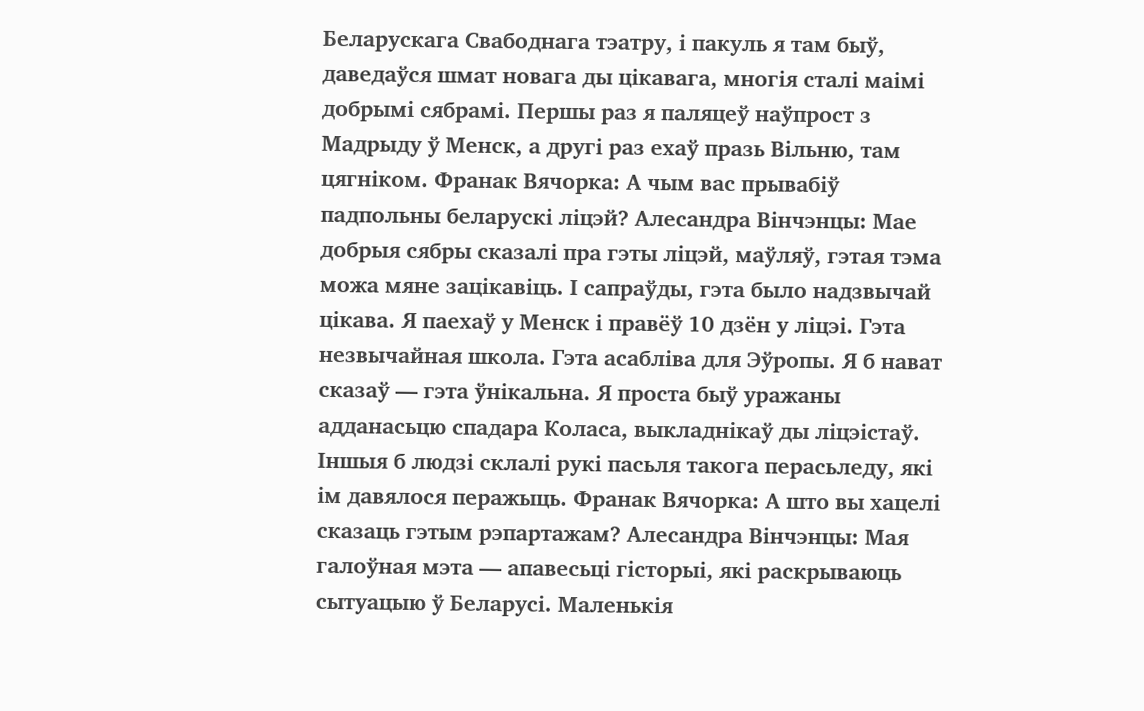Беларускага Свабоднага тэатру, і пакуль я там быў, даведаўся шмат новага ды цікавага, многія сталі маімі добрымі сябрамі. Першы раз я паляцеў наўпрост з Мадрыду ў Менск, а другі раз ехаў празь Вільню, там цягніком. Франак Вячорка: А чым вас прывабіў падпольны беларускі ліцэй? Алесандра Вінчэнцы: Мае добрыя сябры сказалі пра гэты ліцэй, маўляў, гэтая тэма можа мяне зацікавіць. І сапраўды, гэта было надзвычай цікава. Я паехаў у Менск і правёў 10 дзён у ліцэі. Гэта незвычайная школа. Гэта асабліва для Эўропы. Я б нават сказаў — гэта ўнікальна. Я проста быў уражаны адданасьцю спадара Коласа, выкладнікаў ды ліцэістаў. Іншыя б людзі склалі рукі пасьля такога перасьледу, які ім давялося перажыць. Франак Вячорка: А што вы хацелі сказаць гэтым рэпартажам? Алесандра Вінчэнцы: Мая галоўная мэта — апавесьці гісторыі, які раскрываюць сытуацыю ў Беларусі. Маленькія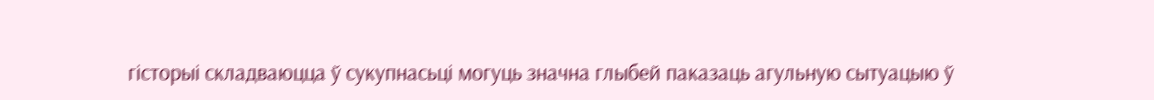гісторыі складваюцца ў сукупнасьці могуць значна глыбей паказаць агульную сытуацыю ў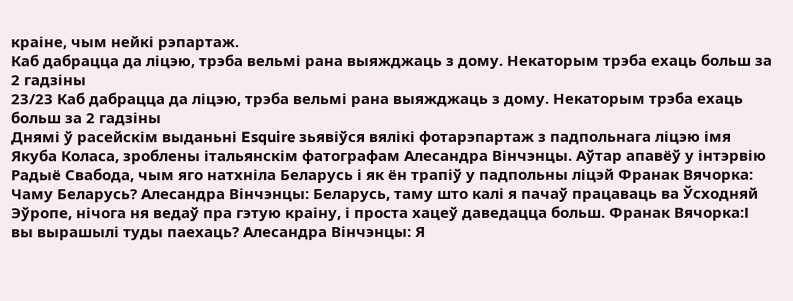краіне, чым нейкі рэпартаж.
Каб дабрацца да ліцэю, трэба вельмі рана выяжджаць з дому. Некаторым трэба ехаць больш за 2 гадзіны
23/23 Каб дабрацца да ліцэю, трэба вельмі рана выяжджаць з дому. Некаторым трэба ехаць больш за 2 гадзіны
Днямі ў расейскім выданьні Esquire зьявіўся вялікі фотарэпартаж з падпольнага ліцэю імя Якуба Коласа, зроблены італьянскім фатографам Алесандра Вінчэнцы. Аўтар апавёў у інтэрвію Радыё Свабода, чым яго натхніла Беларусь і як ён трапіў у падпольны ліцэй Франак Вячорка: Чаму Беларусь? Алесандра Вінчэнцы: Беларусь, таму што калі я пачаў працаваць ва Ўсходняй Эўропе, нічога ня ведаў пра гэтую краіну, і проста хацеў даведацца больш. Франак Вячорка:І вы вырашылі туды паехаць? Алесандра Вінчэнцы: Я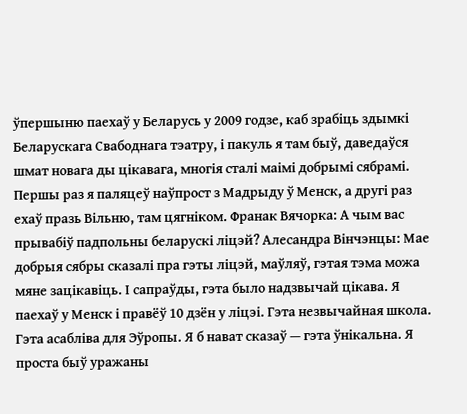ўпершыню паехаў у Беларусь у 2009 годзе, каб зрабіць здымкі Беларускага Свабоднага тэатру, і пакуль я там быў, даведаўся шмат новага ды цікавага, многія сталі маімі добрымі сябрамі. Першы раз я паляцеў наўпрост з Мадрыду ў Менск, а другі раз ехаў празь Вільню, там цягніком. Франак Вячорка: А чым вас прывабіў падпольны беларускі ліцэй? Алесандра Вінчэнцы: Мае добрыя сябры сказалі пра гэты ліцэй, маўляў, гэтая тэма можа мяне зацікавіць. І сапраўды, гэта было надзвычай цікава. Я паехаў у Менск і правёў 10 дзён у ліцэі. Гэта незвычайная школа. Гэта асабліва для Эўропы. Я б нават сказаў — гэта ўнікальна. Я проста быў уражаны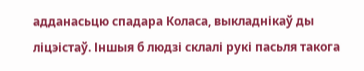адданасьцю спадара Коласа, выкладнікаў ды ліцэістаў. Іншыя б людзі склалі рукі пасьля такога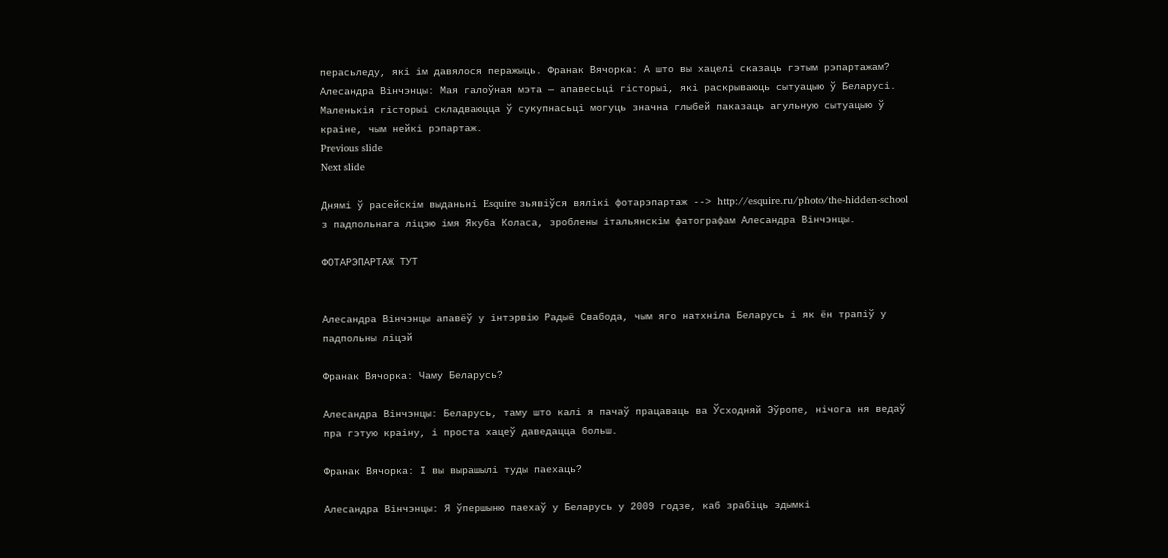перасьледу, які ім давялося перажыць. Франак Вячорка: А што вы хацелі сказаць гэтым рэпартажам? Алесандра Вінчэнцы: Мая галоўная мэта — апавесьці гісторыі, які раскрываюць сытуацыю ў Беларусі. Маленькія гісторыі складваюцца ў сукупнасьці могуць значна глыбей паказаць агульную сытуацыю ў краіне, чым нейкі рэпартаж.
Previous slide
Next slide

Днямі ў расейскім выданьні Esquire зьявіўся вялікі фотарэпартаж --> http://esquire.ru/photo/the-hidden-school з падпольнага ліцэю імя Якуба Коласа, зроблены італьянскім фатографам Алесандра Вінчэнцы.

ФОТАРЭПАРТАЖ ТУТ


Алесандра Вінчэнцы апавёў у інтэрвію Радыё Свабода, чым яго натхніла Беларусь і як ён трапіў у падпольны ліцэй

Франак Вячорка: Чаму Беларусь?

Алесандра Вінчэнцы: Беларусь, таму што калі я пачаў працаваць ва Ўсходняй Эўропе, нічога ня ведаў пра гэтую краіну, і проста хацеў даведацца больш.

Франак Вячорка: І вы вырашылі туды паехаць?

Алесандра Вінчэнцы: Я ўпершыню паехаў у Беларусь у 2009 годзе, каб зрабіць здымкі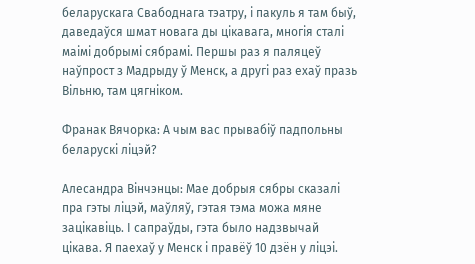беларускага Свабоднага тэатру, і пакуль я там быў, даведаўся шмат новага ды цікавага, многія сталі маімі добрымі сябрамі. Першы раз я паляцеў наўпрост з Мадрыду ў Менск, а другі раз ехаў празь Вільню, там цягніком.

Франак Вячорка: А чым вас прывабіў падпольны беларускі ліцэй?

Алесандра Вінчэнцы: Мае добрыя сябры сказалі пра гэты ліцэй, маўляў, гэтая тэма можа мяне зацікавіць. І сапраўды, гэта было надзвычай цікава. Я паехаў у Менск і правёў 10 дзён у ліцэі.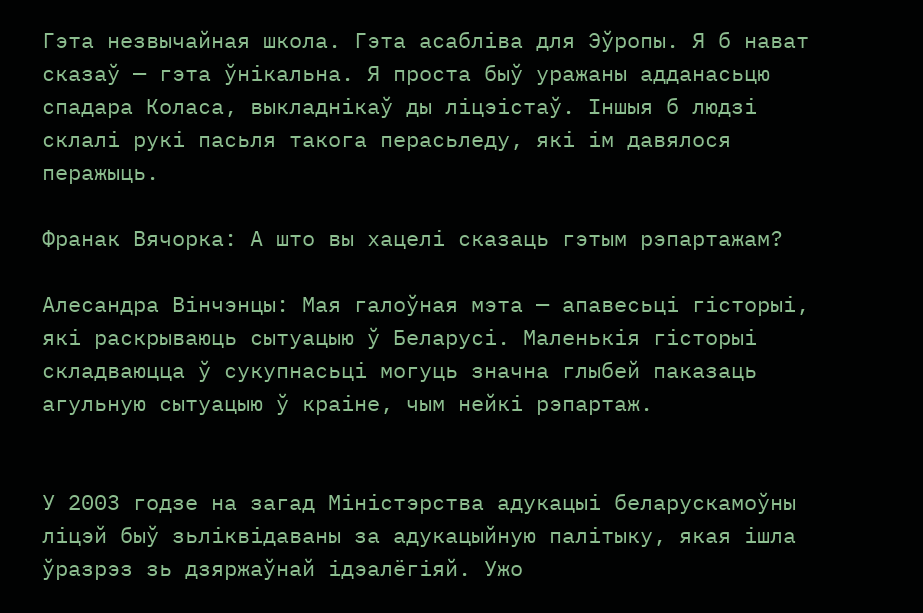Гэта незвычайная школа. Гэта асабліва для Эўропы. Я б нават сказаў — гэта ўнікальна. Я проста быў уражаны адданасьцю спадара Коласа, выкладнікаў ды ліцэістаў. Іншыя б людзі склалі рукі пасьля такога перасьледу, які ім давялося перажыць.

Франак Вячорка: А што вы хацелі сказаць гэтым рэпартажам?

Алесандра Вінчэнцы: Мая галоўная мэта — апавесьці гісторыі, які раскрываюць сытуацыю ў Беларусі. Маленькія гісторыі складваюцца ў сукупнасьці могуць значна глыбей паказаць агульную сытуацыю ў краіне, чым нейкі рэпартаж.


У 2003 годзе на загад Міністэрства адукацыі беларускамоўны ліцэй быў зьліквідаваны за адукацыйную палітыку, якая ішла ўразрэз зь дзяржаўнай ідэалёгіяй. Ужо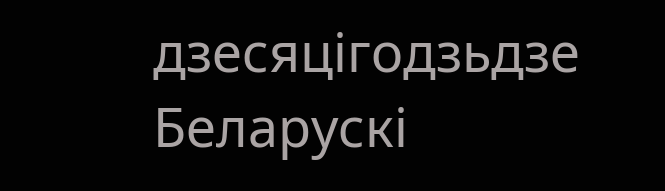дзесяцігодзьдзе Беларускі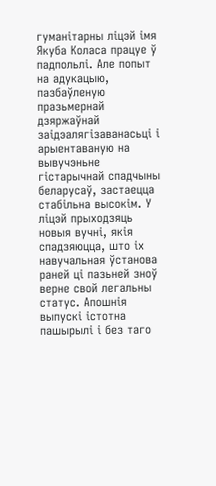гуманітарны ліцэй імя Якуба Коласа працуе ў падпольлі. Але попыт на адукацыю, пазбаўленую празьмернай дзяржаўнай заідэалягізаванасьці і арыентаваную на вывучэньне гістарычнай спадчыны беларусаў, застаецца стабільна высокім. У ліцэй прыходзяць новыя вучні, якія спадзяюцца, што іх навучальная ўстанова раней ці пазьней зноў верне свой легальны статус. Апошнія выпускі істотна пашырылі і без таго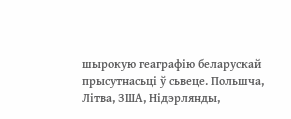шырокую геаграфію беларускай прысутнасьці ў сьвеце. Польшча, Літва, ЗША, Нідэрлянды,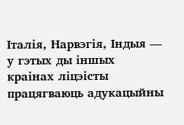Італія, Нарвэгія, Індыя — у гэтых ды іншых краінах ліцэісты працягваюць адукацыйны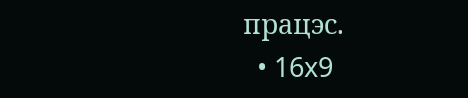працэс.
  • 16x9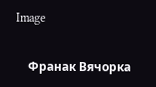Image

    Франак Вячорка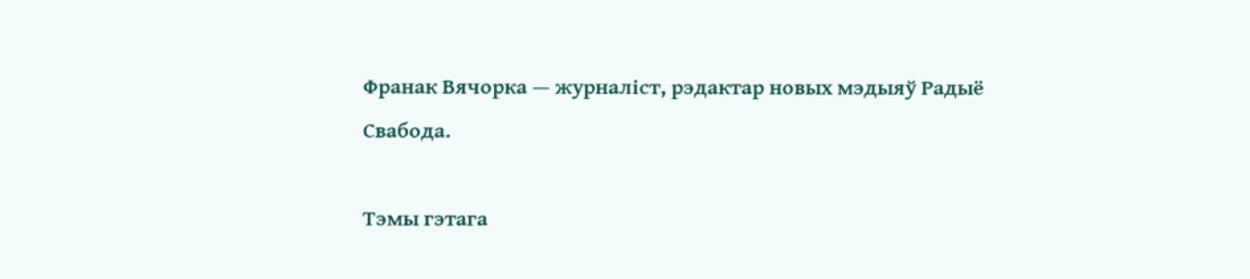Франак Вячорка — журналіст, рэдактар новых мэдыяў Радыё Свабода.

Тэмы гэтага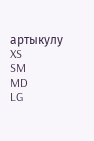артыкулу
XS
SM
MD
LG